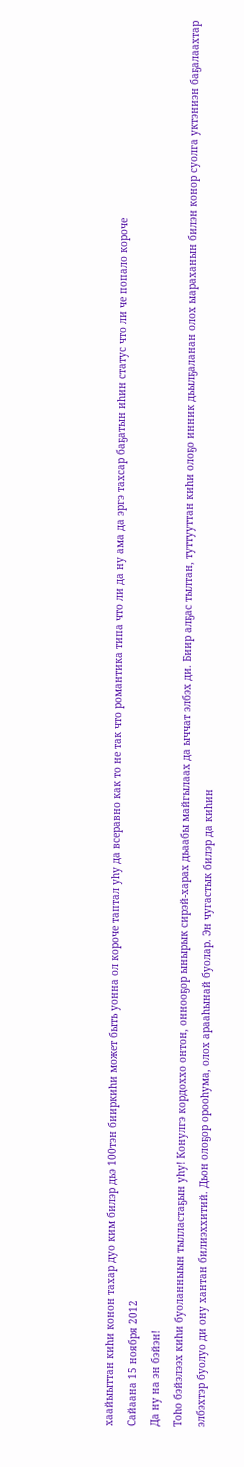хаайыыттан киһи конон тахар дуо ким билэр дьэ 100тэн бииркиһи может быть уонна ол короче таптал уһу да всеравно как то не так что романтика типа что ли да ну ама да эргэ тахсар баҕатын иһин статус что ли че попало короче
Сайаана 15 ноября 2012
Да ну на эн бэйэн!
Тоһо бэйэлээх киһи буоланныын тылластаҕын уһу! Конулгэ кордоххо онтон, оннооҕор ынырык сирэй-харах дьаабы майгылаах да ыччат элбэх ди. Биир алҕас тылтан, туттууттан киһи олоҕо инник дьылҕаланан олох ыараханын билэн конор суолга уктэниэн баҕалаахтар элбэхтэр буолуо ди ону хантан билиэххитий. Дьон олоҕор орооһума, олох арааһынай буолар. Эн чугастык билэр да киһин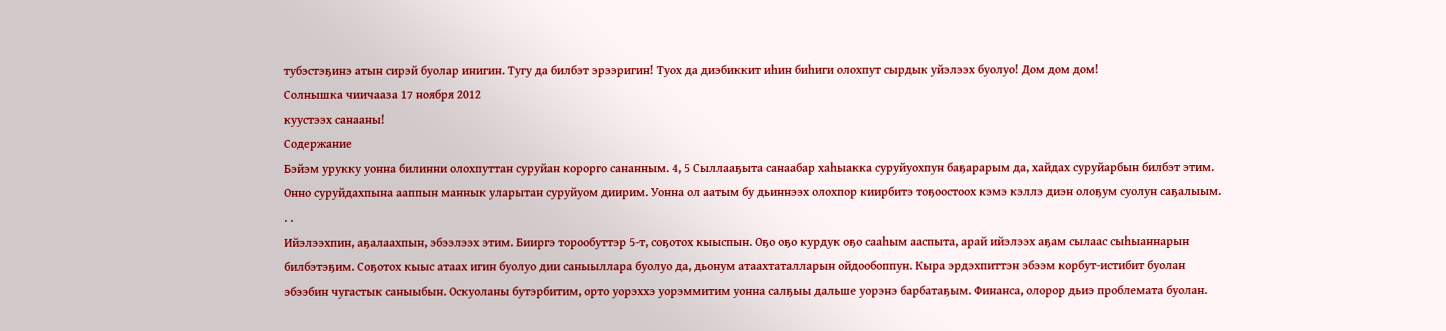тубэстэҕинэ атын сирэй буолар инигин. Тугу да билбэт эрээригин! Туох да диэбиккит иһин биһиги олохпут сырдык уйэлээх буолуо! Дом дом дом!
Солнышка чиичааза 17 ноября 2012
куустээх санааны!
Содержание
Бэйэм урукку уонна билинни олохпуттан суруйан корорго сананным. 4, 5 Сыллааҕыта санаабар хаһыакка суруйуохпун баҕарарым да, хайдах суруйарбын билбэт этим. Онно суруйдахпына ааппын маннык уларытан суруйуом диирим. Уонна ол аатым бу дьиннээх олохпор киирбитэ тоҕоостоох кэмэ кэллэ диэн олоҕум суолун саҕалыым. . .
Ийэлээхпин, аҕалаахпын, эбээлээх этим. Бииргэ торообуттэр 5-т, соҕотох кыыспын. Оҕо оҕо курдук оҕо сааһым ааспыта, арай ийэлээх аҕам сылаас сыһыаннарын билбэтэҕим. Соҕотох кыыс атаах игин буолуо дии саныыллара буолуо да, дьонум атаахтаталларын ойдообоппун. Кыра эрдэхпиттэн эбээм корбут-истибит буолан эбээбин чугастык саныыбын. Оскуоланы бутэрбитим, орто уорэххэ уорэммитим уонна салҕыы дальше уорэнэ барбатаҕым. Финанса, олорор дьиэ проблемата буолан.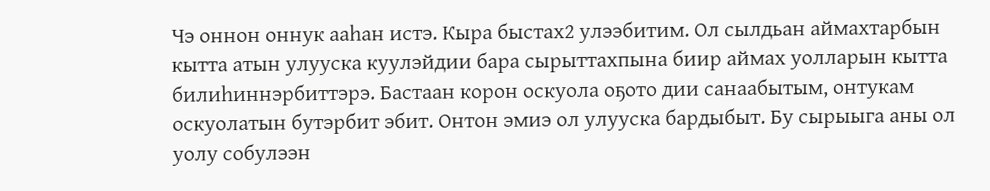Чэ оннон оннук ааһан истэ. Кыра быстах2 улээбитим. Ол сылдьан аймахтарбын кытта атын улууска куулэйдии бара сырыттахпына биир аймах уолларын кытта билиһиннэрбиттэрэ. Бастаан корон оскуола оҕото дии санаабытым, онтукам оскуолатын бутэрбит эбит. Онтон эмиэ ол улууска бардыбыт. Бу сырыыга аны ол уолу собулээн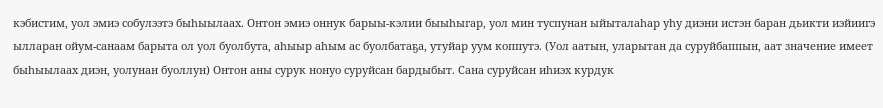кэбистим, уол эмиэ собулээтэ быһыылаах. Онтон эмиэ оннук барыы-кэлии быыһыгар, уол мин туспунан ыйыталаһар уһу диэни истэн баран дьикти иэйиигэ ылларан ойум-санаам барыта ол уол буолбута, аһыыр аһым ас буолбатаҕа, утуйар уум коппутэ. (Уол аатын, уларытан да суруйбаппын, аат значение имеет быһыылаах диэн, уолунан буоллун) Онтон аны сурук нонуо суруйсан бардыбыт. Сана суруйсан иһиэх курдук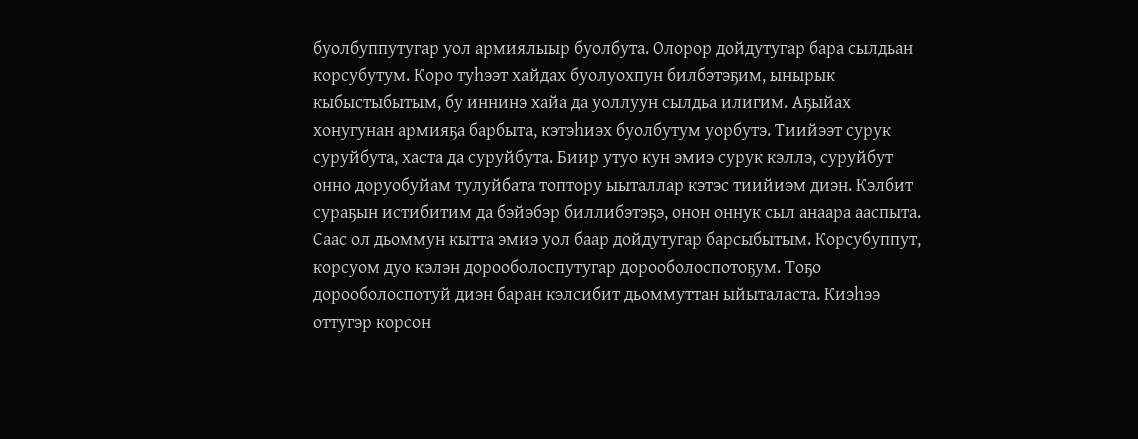буолбуппутугар уол армиялыыр буолбута. Олорор дойдутугар бара сылдьан корсубутум. Коро туһээт хайдах буолуохпун билбэтэҕим, ынырык кыбыстыбытым, бу иннинэ хайа да уоллуун сылдьа илигим. Аҕыйах хонугунан армияҕа барбыта, кэтэһиэх буолбутум уорбутэ. Тиийээт сурук суруйбута, хаста да суруйбута. Биир утуо кун эмиэ сурук кэллэ, суруйбут онно доруобуйам тулуйбата топтору ыыталлар кэтэс тиийиэм диэн. Кэлбит сураҕын истибитим да бэйэбэр биллибэтэҕэ, онон оннук сыл анаара ааспыта. Саас ол дьоммун кытта эмиэ уол баар дойдутугар барсыбытым. Корсубуппут, корсуом дуо кэлэн дорооболоспутугар дорооболоспотоҕум. Тоҕо дорооболоспотуй диэн баран кэлсибит дьоммуттан ыйыталаста. Киэһээ оттугэр корсон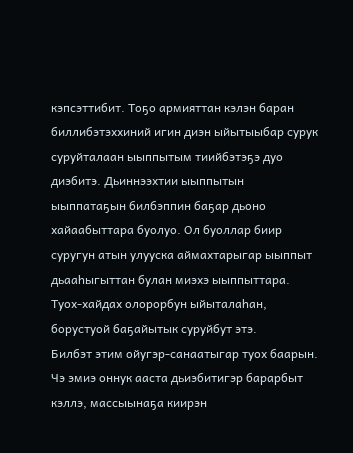кэпсэттибит. Тоҕо армияттан кэлэн баран биллибэтэххиний игин диэн ыйытыыбар сурук суруйталаан ыыппытым тиийбэтэҕэ дуо диэбитэ. Дьиннээхтии ыыппытын ыыппатаҕын билбэппин баҕар дьоно хайаабыттара буолуо. Ол буоллар биир суругун атын улууска аймахтарыгар ыыппыт дьааһыгыттан булан миэхэ ыыппыттара. Туох-хайдах олорорбун ыйыталаһан, борустуой баҕайытык суруйбут этэ.
Билбэт этим ойугэр-санаатыгар туох баарын. Чэ эмиэ оннук ааста дьиэбитигэр барарбыт кэллэ, массыынаҕа киирэн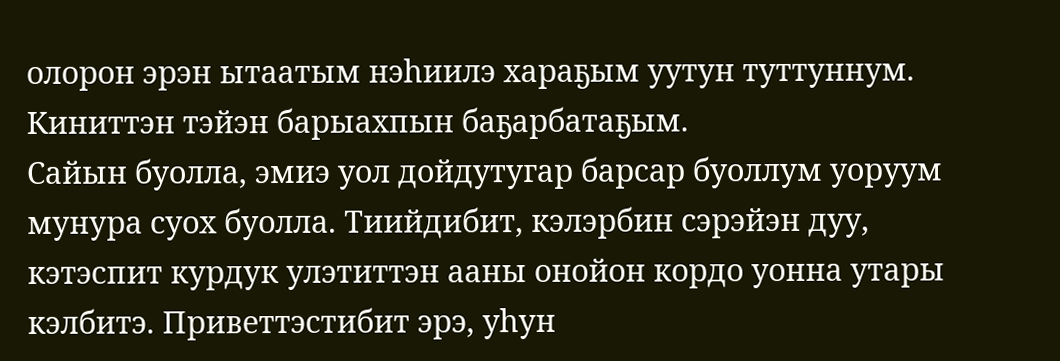олорон эрэн ытаатым нэһиилэ хараҕым уутун туттуннум. Киниттэн тэйэн барыахпын баҕарбатаҕым.
Сайын буолла, эмиэ уол дойдутугар барсар буоллум уоруум мунура суох буолла. Тиийдибит, кэлэрбин сэрэйэн дуу, кэтэспит курдук улэтиттэн ааны онойон кордо уонна утары кэлбитэ. Приветтэстибит эрэ, уһун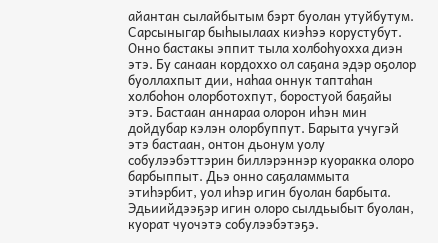айантан сылайбытым бэрт буолан утуйбутум. Сарсыныгар быһыылаах киэһээ корустубут. Онно бастакы эппит тыла холбоһуохха диэн этэ. Бу санаан кордоххо ол саҕана эдэр оҕолор буоллахпыт дии, наһаа оннук таптаһан холбоһон олорботохпут, боростуой баҕайы этэ. Бастаан аннараа олорон иһэн мин дойдубар кэлэн олорбуппут. Барыта учугэй этэ бастаан, онтон дьонум уолу собулээбэттэрин биллэрэннэр куоракка олоро барбыппыт. Дьэ онно саҕаламмыта этиһэрбит, уол иһэр игин буолан барбыта. Эдьиийдээҕэр игин олоро сылдьыбыт буолан, куорат чуочэтэ собулээбэтэҕэ.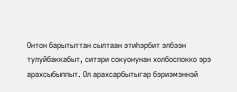Онтон барытыттан сылтаан этиһэрбит элбээн тулуйбаккабыт, ситэри сокуонунан холбоспокко эрэ арахсыбыппыт. Ол арахсарбытыгар бэриэмэннэй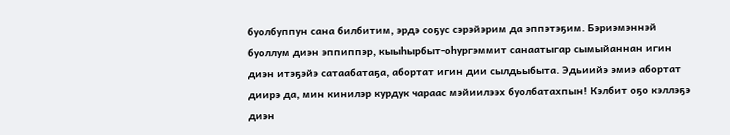буолбуппун сана билбитим, эрдэ соҕус сэрэйэрим да эппэтэҕим. Бэриэмэннэй буоллум диэн эппиппэр, кыыһырбыт-оһургэммит санаатыгар сымыйаннан игин диэн итэҕэйэ сатаабатаҕа, абортат игин дии сылдьыбыта. Эдьиийэ эмиэ абортат диирэ да, мин кинилэр курдук чараас мэйиилээх буолбатахпын! Кэлбит оҕо кэллэҕэ диэн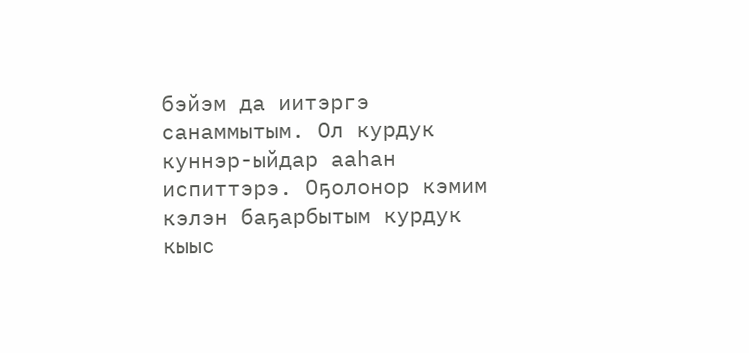бэйэм да иитэргэ санаммытым. Ол курдук куннэр-ыйдар ааһан испиттэрэ. Оҕолонор кэмим кэлэн баҕарбытым курдук кыыс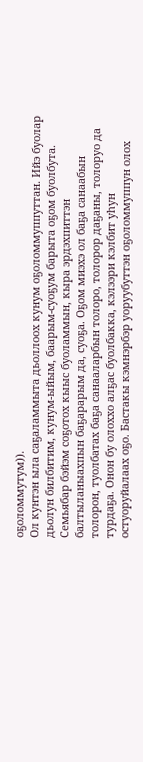оҕоломмутум)).
Ол кунтэн ыла саҕаламмыта дьоллоох кунум оҕоломмуппуттан. Ийэ буолар дьолун билбитим, кунум-ыйым, баарым-суоҕум барыта оҕом буолбута. Семьябар бэйэм соҕотох кыыс буоламмын, кыра эрдэхпиттэн балтыланыахпын баҕарарым да, суоҕа. Оҕом миэхэ ол баҕа санаабын толорон, туолбатах баҕа санааларбын толоро, толорор даҕаны, толоруо да турдаҕа. Онон бу олоххо алҕас буолбакка, кэлээри кэлбит уһун остуоруйалаах оҕо. Бастакы кэмнэрбэр уоруубуттэн оҕоломмуппун олох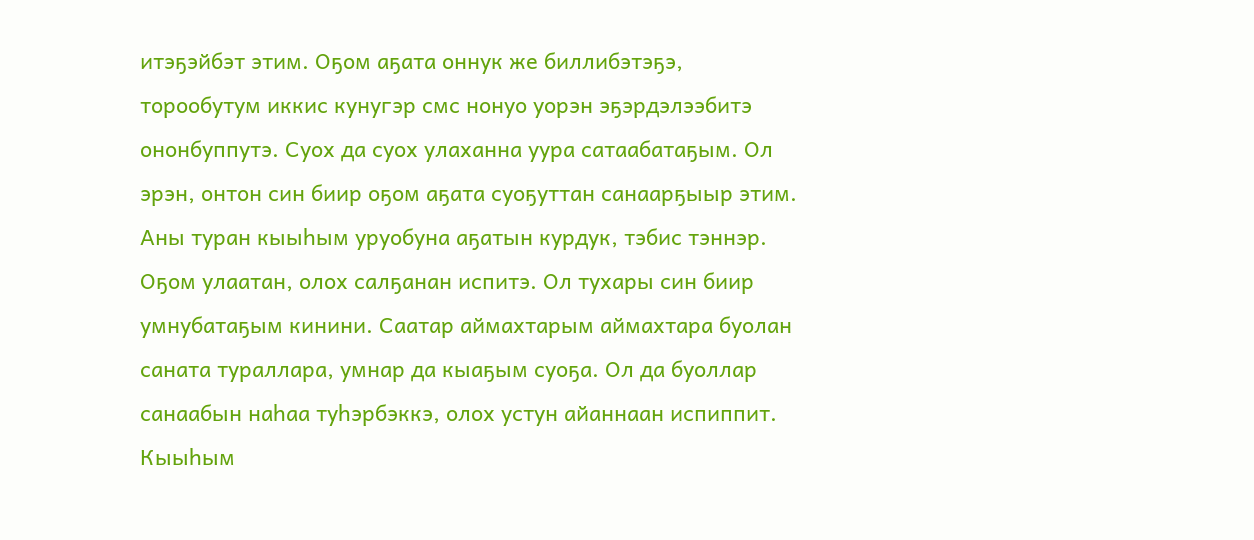итэҕэйбэт этим. Оҕом аҕата оннук же биллибэтэҕэ, торообутум иккис кунугэр смс нонуо уорэн эҕэрдэлээбитэ
ононбуппутэ. Суох да суох улаханна уура сатаабатаҕым. Ол эрэн, онтон син биир оҕом аҕата суоҕуттан санаарҕыыр этим. Аны туран кыыһым уруобуна аҕатын курдук, тэбис тэннэр. Оҕом улаатан, олох салҕанан испитэ. Ол тухары син биир умнубатаҕым кинини. Саатар аймахтарым аймахтара буолан саната тураллара, умнар да кыаҕым суоҕа. Ол да буоллар санаабын наһаа туһэрбэккэ, олох устун айаннаан испиппит. Кыыһым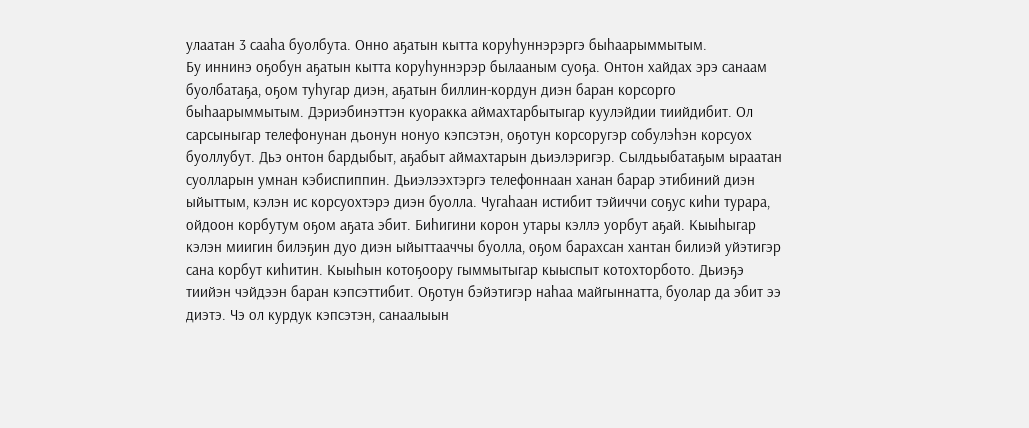улаатан 3 сааһа буолбута. Онно аҕатын кытта коруһуннэрэргэ быһаарыммытым.
Бу иннинэ оҕобун аҕатын кытта коруһуннэрэр былааным суоҕа. Онтон хайдах эрэ санаам буолбатаҕа, оҕом туһугар диэн, аҕатын биллин-кордун диэн баран корсорго быһаарыммытым. Дэриэбинэттэн куоракка аймахтарбытыгар куулэйдии тиийдибит. Ол сарсыныгар телефонунан дьонун нонуо кэпсэтэн, оҕотун корсоругэр собулэһэн корсуох буоллубут. Дьэ онтон бардыбыт, аҕабыт аймахтарын дьиэлэригэр. Сылдьыбатаҕым ыраатан суолларын умнан кэбиспиппин. Дьиэлээхтэргэ телефоннаан ханан барар этибиний диэн ыйыттым, кэлэн ис корсуохтэрэ диэн буолла. Чугаһаан истибит тэйиччи соҕус киһи турара, ойдоон корбутум оҕом аҕата эбит. Биһигини корон утары кэллэ уорбут аҕай. Кыыһыгар кэлэн миигин билэҕин дуо диэн ыйыттааччы буолла, оҕом барахсан хантан билиэй уйэтигэр сана корбут киһитин. Кыыһын котоҕоору гыммытыгар кыыспыт котохторбото. Дьиэҕэ тиийэн чэйдээн баран кэпсэттибит. Оҕотун бэйэтигэр наһаа майгыннатта, буолар да эбит ээ диэтэ. Чэ ол курдук кэпсэтэн, санаалыын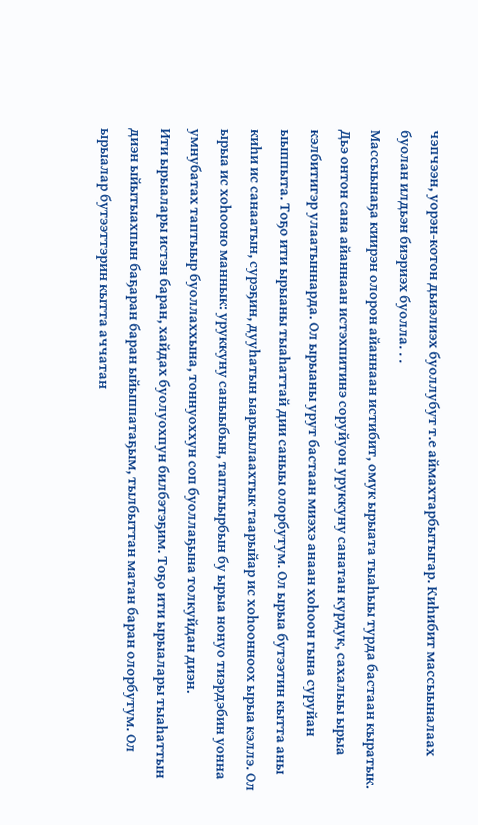чэпчээн, уорэн-котон дьиэлиэх буоллубут т.е аймахтарбытыгар. Киһибит массыыналаах буолан илдьэн биэриэх буолла. . .
Массыынаҕа киирэн олорон айаннаан истибит, омук ырыата тыаһыы турда бастаан кыратык. Дьэ онтон сана айаннаан истэхпитинэ соруйуон уруккуну санатан курдук, сахалыы ырыа кэлбитигэр улаатыннарда. Ол ырыаны урут бастаан миэхэ анаан хоһоон гына суруйан ыыппыта. Тоҕо ити ырыаны тыаһаттай дии саныы олорбутум. Ол ырыа бутээтин кытта аны киһи ис санаатын, сурэҕин, дууһатын ыарыылаахтык таарыйар ис хоһоонноох ырыа кэллэ. Ол ырыа ис хоһооно маннык: уруккуну саныыбын, таптыырбын бу ырыа нонуо тиэрдэбин уонна умнубатах таптыыр буоллаххына, тоннуоххун соп буоллаҕына толкуйдан диэн.
Ити ырыалары истэн баран, хайдах буолуохпун билбэтэҕим. Тоҕо ити ырыалары тыаһаттын диэн ыйытыахпын баҕаран баран ыйыппатаҕым, тылбыттан матан баран олорбутум. Ол ырыалар бутээттэрин кытта аччатан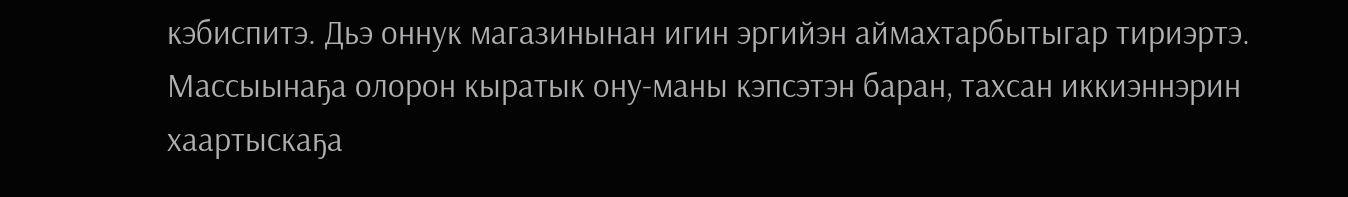кэбиспитэ. Дьэ оннук магазинынан игин эргийэн аймахтарбытыгар тириэртэ. Массыынаҕа олорон кыратык ону-маны кэпсэтэн баран, тахсан иккиэннэрин хаартыскаҕа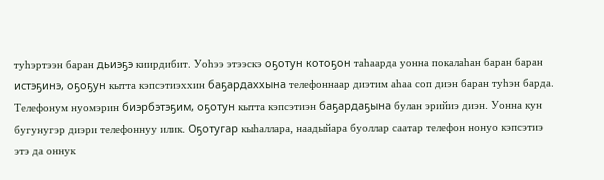туһэртээн баран дьиэҕэ киирдибит. Уоһээ этээскэ оҕотун котоҕон таһаарда уонна покалаһан баран баран истэҕинэ, оҕоҕун кытта кэпсэтиэххин баҕардаххына телефоннаар диэтим аһаа соп диэн баран туһэн барда. Телефонум нуомэрин биэрбэтэҕим, оҕотун кытта кэпсэтиэн баҕардаҕына булан эрийиэ диэн. Уонна кун бугунугэр диэри телефоннуу илик. Оҕотугар кыһаллара, наадыйара буоллар саатар телефон нонуо кэпсэтиэ этэ да оннук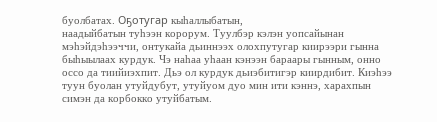буолбатах. Оҕотугар кыһаллыбатын,
наадыйбатын туһээн корорум. Туулбэр кэлэн уопсайынан мэһэйдэһээччи, онтукайа дьиннээх олохпутугар киирээри гынна быһыылаах курдук. Чэ наһаа уһаан кэнээн бараары гынным, онно оссо да тиийиэхпит. Дьэ ол курдук дьиэбитигэр киирдибит. Киэһээ туун буолан утуйдубут, утуйуом дуо мин ити кэннэ, харахпын симэн да корбокко утуйбатым.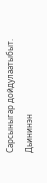Сарсыныгар дойдулаатыбыт. Дьининэн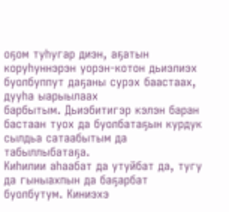оҕом туһугар диэн, аҕатын коруһуннэрэн уорэн-котон дьиэлиэх буолбуппут даҕаны сурэх баастаах, дууһа ыарыылаах
барбытым. Дьиэбитигэр кэлэн баран бастаан туох да буолбатаҕын курдук сылдьа сатаабытым да табыллыбатаҕа.
Киһилии аһаабат да утуйбат да, тугу да гыныахпын да баҕарбат буолбутум. Киниэхэ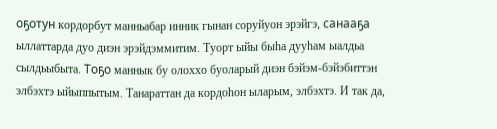оҕотун кордорбут манньабар инник гынан соруйуон эрэйгэ, санааҕа ыллаттарда дуо диэн эрэйдэммитим. Туорт ыйы быһа дууһам ыалдьа сылдьыбыта. Тоҕо маннык бу олоххо буоларый диэн бэйэм-бэйэбиттэн элбэхтэ ыйыппытым. Танараттан да кордоһон ыларым, элбэхтэ. И так да,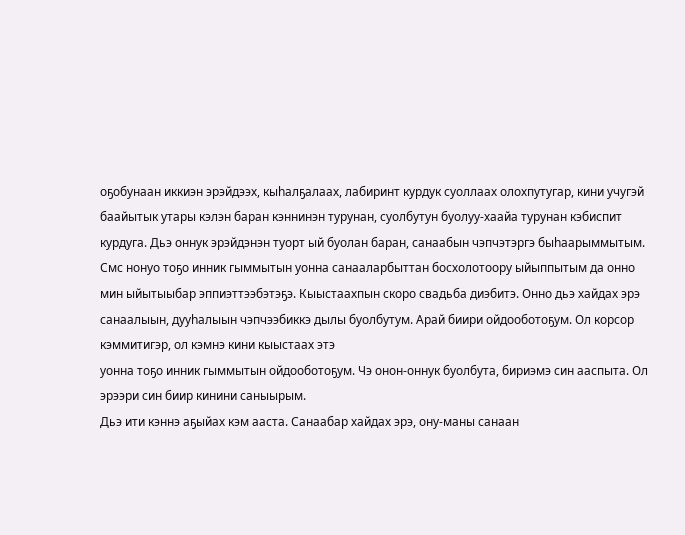оҕобунаан иккиэн эрэйдээх, кыһалҕалаах, лабиринт курдук суоллаах олохпутугар, кини учугэй баайытык утары кэлэн баран кэннинэн турунан, суолбутун буолуу-хаайа турунан кэбиспит курдуга. Дьэ оннук эрэйдэнэн туорт ый буолан баран, санаабын чэпчэтэргэ быһаарыммытым. Смс нонуо тоҕо инник гыммытын уонна санааларбыттан босхолотоору ыйыппытым да онно мин ыйытыыбар эппиэттээбэтэҕэ. Кыыстаахпын скоро свадьба диэбитэ. Онно дьэ хайдах эрэ санаалыын, дууһалыын чэпчээбиккэ дылы буолбутум. Арай биири ойдооботоҕум. Ол корсор кэммитигэр, ол кэмнэ кини кыыстаах этэ
уонна тоҕо инник гыммытын ойдооботоҕум. Чэ онон-оннук буолбута, бириэмэ син ааспыта. Ол эрээри син биир кинини саныырым.
Дьэ ити кэннэ аҕыйах кэм ааста. Санаабар хайдах эрэ, ону-маны санаан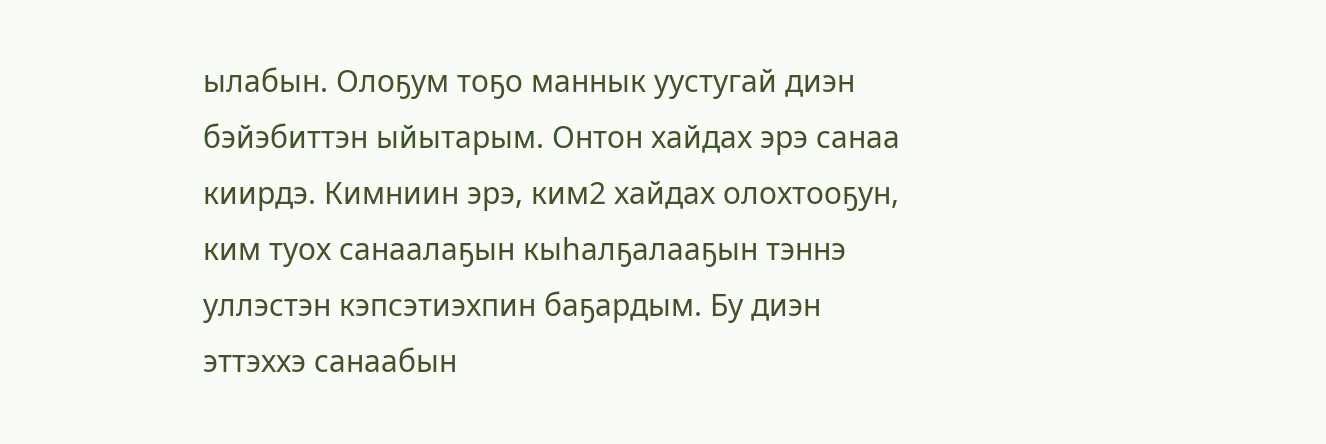ылабын. Олоҕум тоҕо маннык уустугай диэн бэйэбиттэн ыйытарым. Онтон хайдах эрэ санаа киирдэ. Кимниин эрэ, ким2 хайдах олохтооҕун, ким туох санаалаҕын кыһалҕалааҕын тэннэ уллэстэн кэпсэтиэхпин баҕардым. Бу диэн эттэххэ санаабын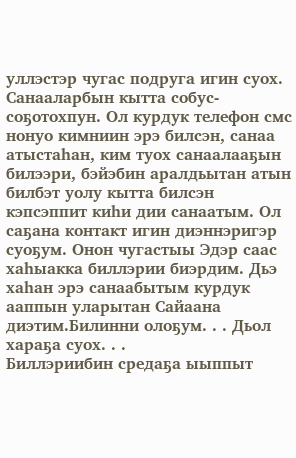уллэстэр чугас подруга игин суох. Санааларбын кытта собус-соҕотохпун. Ол курдук телефон смс нонуо кимниин эрэ билсэн, санаа атыстаһан, ким туох санаалааҕын билээри, бэйэбин аралдьытан атын билбэт уолу кытта билсэн кэпсэппит киһи дии санаатым. Ол саҕана контакт игин диэннэригэр суоҕум. Онон чугастыы Эдэр саас хаһыакка биллэрии биэрдим. Дьэ хаһан эрэ санаабытым курдук ааппын уларытан Сайаана диэтим.Билинни олоҕум. . . Дьол хараҕа суох. . .
Биллэриибин средаҕа ыыппыт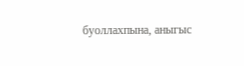буоллахпына, аныгыс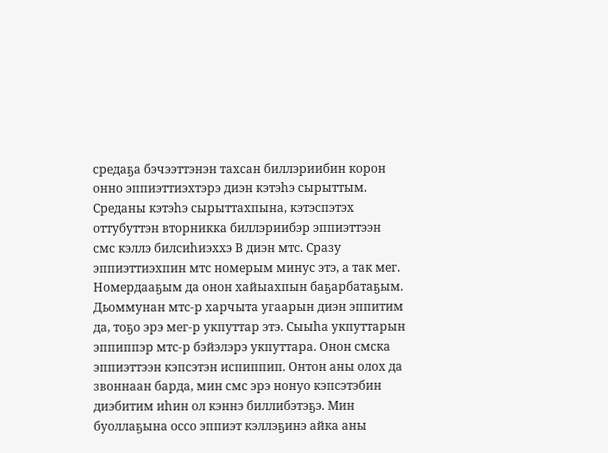средаҕа бэчээттэнэн тахсан биллэриибин корон онно эппиэттиэхтэрэ диэн кэтэһэ сырыттым. Среданы кэтэһэ сырыттахпына, кэтэспэтэх оттубуттэн вторникка биллэриибэр эппиэттээн смс кэллэ билсиһиэххэ В диэн мтс. Сразу эппиэттиэхпин мтс номерым минус этэ, а так мег. Номердааҕым да онон хайыахпын баҕарбатаҕым. Дьоммунан мтс-р харчыта угаарын диэн эппитим да, тоҕо эрэ мег-р укпуттар этэ. Сыыһа укпуттарын эппиппэр мтс-р бэйэлэрэ укпуттара. Онон смска эппиэттээн кэпсэтэн испиппип. Онтон аны олох да звоннаан барда, мин смс эрэ нонуо кэпсэтэбин диэбитим иһин ол кэннэ биллибэтэҕэ. Мин буоллаҕына оссо эппиэт кэллэҕинэ айка аны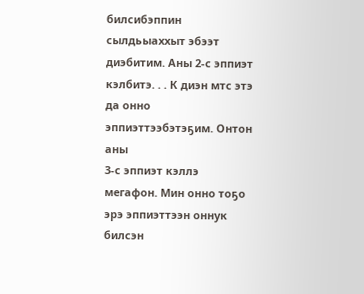билсибэппин сылдьыаххыт эбээт диэбитим. Аны 2-с эппиэт кэлбитэ. . . К диэн мтс этэ да онно эппиэттээбэтэҕим. Онтон аны
3-с эппиэт кэллэ мегафон. Мин онно тоҕо эрэ эппиэттээн оннук билсэн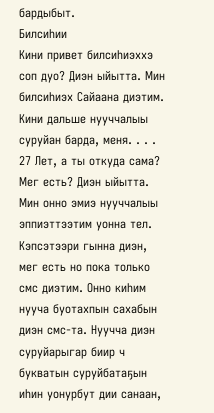бардыбыт.
Билсиһии
Кини привет билсиһиэххэ соп дуо? Диэн ыйытта. Мин билсиһиэх Сайаана диэтим. Кини дальше нууччалыы суруйан барда, меня. . . . 27 Лет, а ты откуда сама? Мег есть? Диэн ыйытта. Мин онно эмиэ нууччалыы эппиэттээтим уонна тел. Кэпсэтээри гынна диэн, мег есть но пока только смс диэтим. Онно киһим нууча буотахпын сахабын диэн смс-та. Нуучча диэн суруйарыгар биир ч букватын суруйбатаҕын иһин уонурбут дии санаан,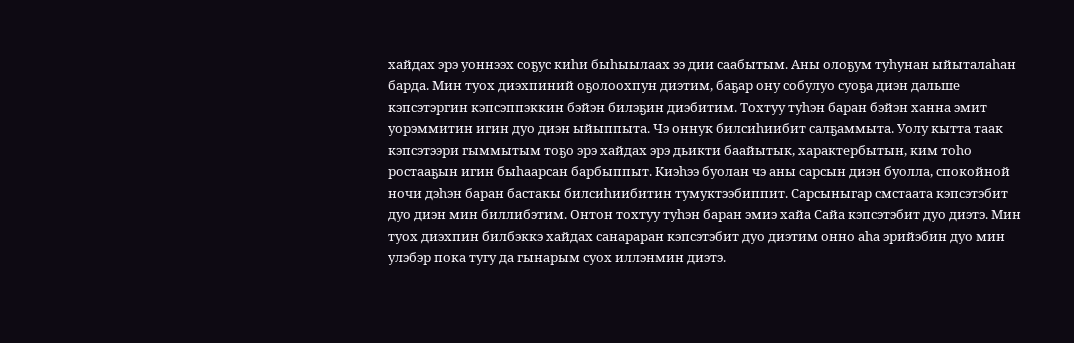хайдах эрэ уоннээх соҕус киһи быһыылаах ээ дии саабытым. Аны олоҕум туһунан ыйыталаһан барда. Мин туох диэхпиний оҕолоохпун диэтим, баҕар ону собулуо суоҕа диэн дальше кэпсэтэргин кэпсэппэккин бэйэн билэҕин диэбитим. Тохтуу туһэн баран бэйэн ханна эмит уорэммитин игин дуо диэн ыйыппыта. Чэ оннук билсиһиибит салҕаммыта. Уолу кытта таак кэпсэтээри гыммытым тоҕо эрэ хайдах эрэ дьикти баайытык, характербытын, ким тоһо ростааҕын игин быһаарсан барбыппыт. Киэһээ буолан чэ аны сарсын диэн буолла, спокойной ночи дэһэн баран бастакы билсиһиибитин тумуктээбиппит. Сарсыныгар смстаата кэпсэтэбит дуо диэн мин биллибэтим. Онтон тохтуу туһэн баран эмиэ хайа Сайа кэпсэтэбит дуо диэтэ. Мин туох диэхпин билбэккэ хайдах санараран кэпсэтэбит дуо диэтим онно аһа эрийэбин дуо мин улэбэр пока тугу да гынарым суох иллэнмин диэтэ.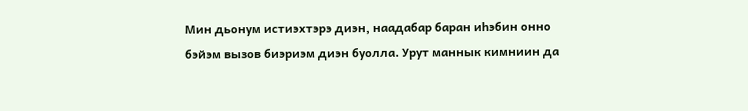Мин дьонум истиэхтэрэ диэн, наадабар баран иһэбин онно бэйэм вызов биэриэм диэн буолла. Урут маннык кимниин да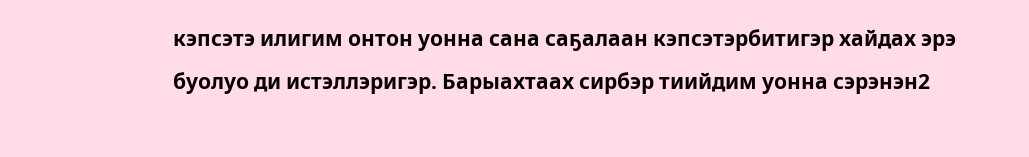кэпсэтэ илигим онтон уонна сана саҕалаан кэпсэтэрбитигэр хайдах эрэ буолуо ди истэллэригэр. Барыахтаах сирбэр тиийдим уонна сэрэнэн2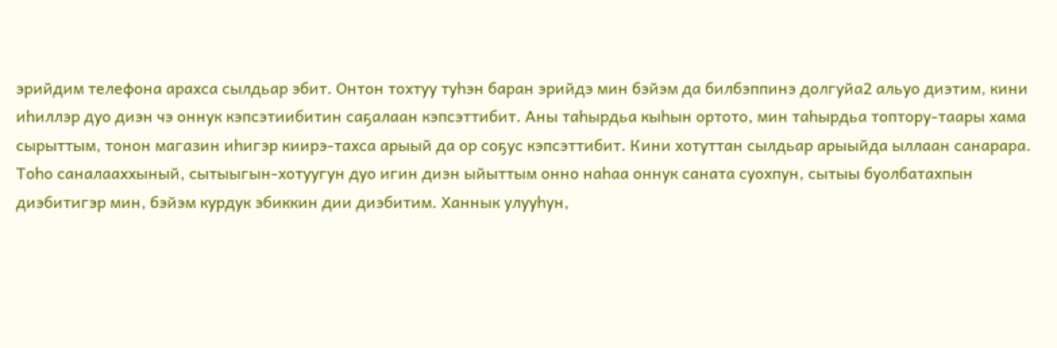эрийдим телефона арахса сылдьар эбит. Онтон тохтуу туһэн баран эрийдэ мин бэйэм да билбэппинэ долгуйа2 альуо диэтим, кини иһиллэр дуо диэн чэ оннук кэпсэтиибитин саҕалаан кэпсэттибит. Аны таһырдьа кыһын ортото, мин таһырдьа топтору-таары хама сырыттым, тонон магазин иһигэр киирэ-тахса арыый да ор соҕус кэпсэттибит. Кини хотуттан сылдьар арыыйда ыллаан санарара. Тоһо саналааххыный, сытыыгын-хотуугун дуо игин диэн ыйыттым онно наһаа оннук саната суохпун, сытыы буолбатахпын диэбитигэр мин, бэйэм курдук эбиккин дии диэбитим. Ханнык улууһун,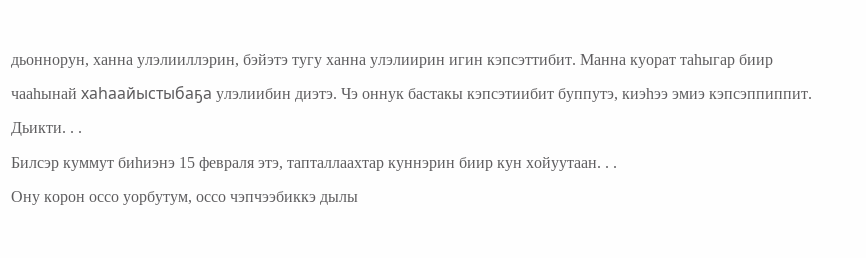дьоннорун, ханна улэлииллэрин, бэйэтэ тугу ханна улэлиирин игин кэпсэттибит. Манна куорат таһыгар биир чааһынай хаһаайыстыбаҕа улэлиибин диэтэ. Чэ оннук бастакы кэпсэтиибит буппутэ, киэһээ эмиэ кэпсэппиппит.
Дьикти. . .
Билсэр куммут биһиэнэ 15 февраля этэ, тапталлаахтар куннэрин биир кун хойуутаан. . .
Ону корон оссо уорбутум, оссо чэпчээбиккэ дылы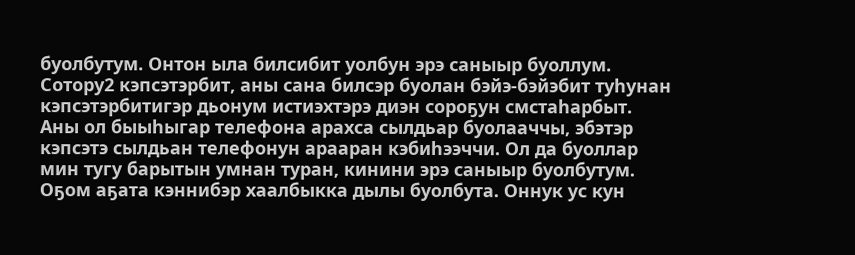буолбутум. Онтон ыла билсибит уолбун эрэ саныыр буоллум. Сотору2 кэпсэтэрбит, аны сана билсэр буолан бэйэ-бэйэбит туһунан кэпсэтэрбитигэр дьонум истиэхтэрэ диэн сороҕун смстаһарбыт. Аны ол быыһыгар телефона арахса сылдьар буолааччы, эбэтэр кэпсэтэ сылдьан телефонун арааран кэбиһээччи. Ол да буоллар мин тугу барытын умнан туран, кинини эрэ саныыр буолбутум. Оҕом аҕата кэннибэр хаалбыкка дылы буолбута. Оннук ус кун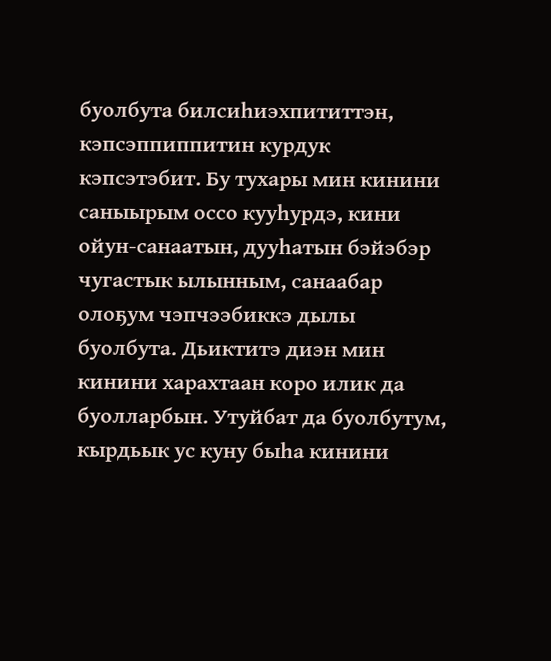буолбута билсиһиэхпититтэн, кэпсэппиппитин курдук кэпсэтэбит. Бу тухары мин кинини саныырым оссо кууһурдэ, кини ойун-санаатын, дууһатын бэйэбэр чугастык ылынным, санаабар олоҕум чэпчээбиккэ дылы буолбута. Дьиктитэ диэн мин кинини харахтаан коро илик да буолларбын. Утуйбат да буолбутум, кырдьык ус куну быһа кинини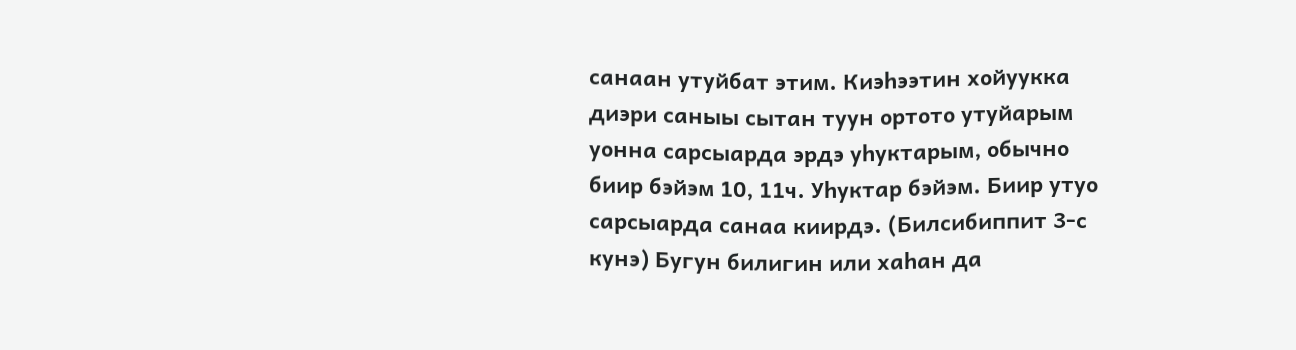санаан утуйбат этим. Киэһээтин хойуукка диэри саныы сытан туун ортото утуйарым уонна сарсыарда эрдэ уһуктарым, обычно биир бэйэм 10, 11ч. Уһуктар бэйэм. Биир утуо сарсыарда санаа киирдэ. (Билсибиппит 3-с кунэ) Бугун билигин или хаһан да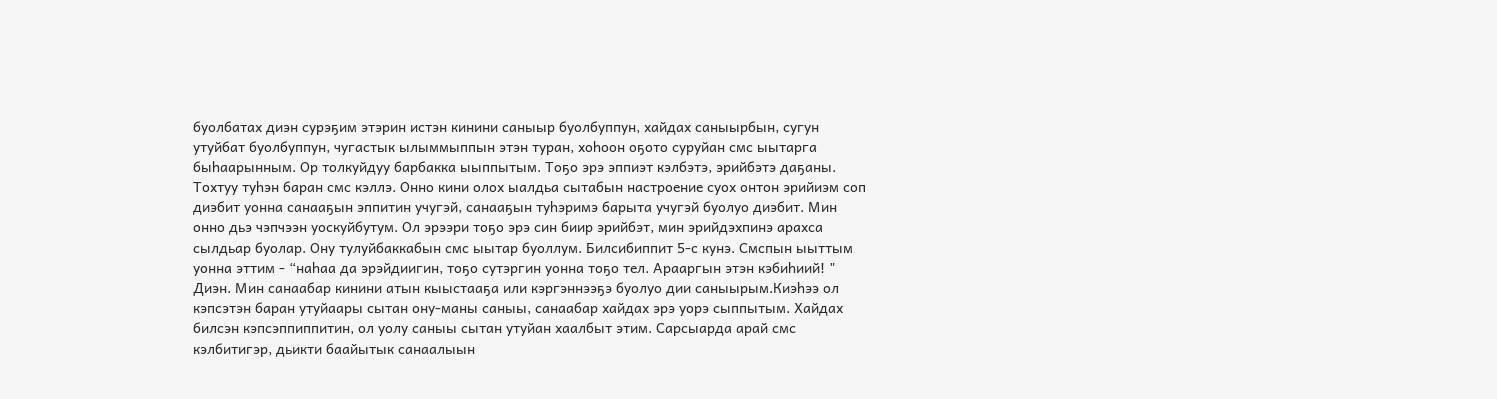буолбатах диэн сурэҕим этэрин истэн кинини саныыр буолбуппун, хайдах саныырбын, сугун утуйбат буолбуппун, чугастык ылыммыппын этэн туран, хоһоон оҕото суруйан смс ыытарга быһаарынным. Ор толкуйдуу барбакка ыыппытым. Тоҕо эрэ эппиэт кэлбэтэ, эрийбэтэ даҕаны. Тохтуу туһэн баран смс кэллэ. Онно кини олох ыалдьа сытабын настроение суох онтон эрийиэм соп диэбит уонна санааҕын эппитин учугэй, санааҕын туһэримэ барыта учугэй буолуо диэбит. Мин онно дьэ чэпчээн уоскуйбутум. Ол эрээри тоҕо эрэ син биир эрийбэт, мин эрийдэхпинэ арахса сылдьар буолар. Ону тулуйбаккабын смс ыытар буоллум. Билсибиппит 5-с кунэ. Смспын ыыттым уонна эттим - “наһаа да эрэйдиигин, тоҕо сутэргин уонна тоҕо тел. Арааргын этэн кэбиһиий! " Диэн. Мин санаабар кинини атын кыыстааҕа или кэргэннээҕэ буолуо дии саныырым.Киэһээ ол кэпсэтэн баран утуйаары сытан ону-маны саныы, санаабар хайдах эрэ уорэ сыппытым. Хайдах билсэн кэпсэппиппитин, ол уолу саныы сытан утуйан хаалбыт этим. Сарсыарда арай смс кэлбитигэр, дьикти баайытык санаалыын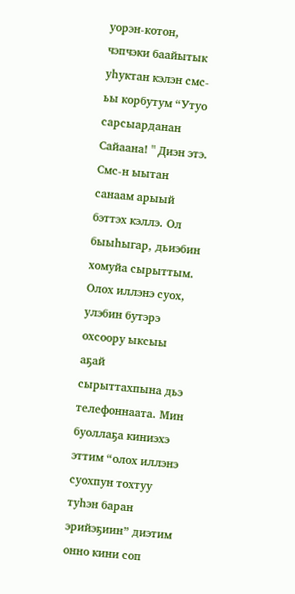уорэн-котон, чэпчэки баайытык уһуктан кэлэн смс-ьы корбутум “Утуо сарсыарданан Сайаана! " Диэн этэ.
Смс-н ыытан санаам арыый бэттэх кэллэ. Ол быыһыгар, дьиэбин хомуйа сырыттым. Олох иллэнэ суох, улэбин бутэрэ охсоору ыксыы аҕай сырыттахпына дьэ телефоннаата. Мин буоллаҕа киниэхэ эттим “олох иллэнэ суохпун тохтуу туһэн баран эрийэҕиин” диэтим онно кини соп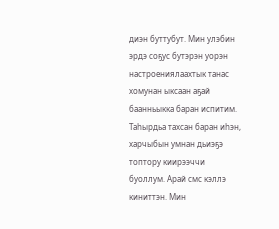диэн буттубут. Мин улэбин эрдэ соҕус бутэрэн уорэн настроениялаахтык танас хомунан ыксаан аҕай баанньыкка баран испитим. Таһырдьа тахсан баран иһэн, харчыбын умнан дьиэҕэ топтору киирээччи буоллум. Арай смс кэллэ киниттэн. Мин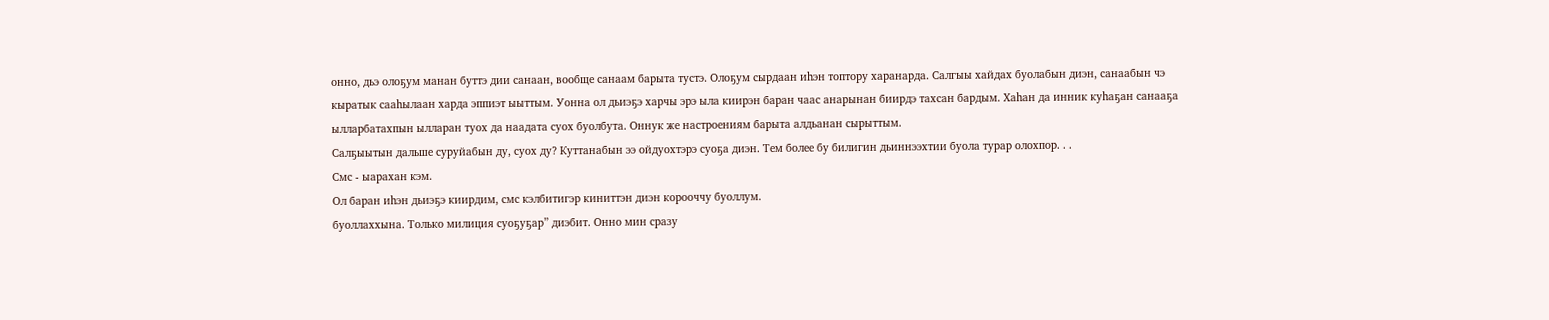онно, дьэ олоҕум манан буттэ дии санаан, вообще санаам барыта тустэ. Олоҕум сырдаан иһэн топтору харанарда. Салгыы хайдах буолабын диэн, санаабын чэ кыратык сааһылаан харда эппиэт ыыттым. Уонна ол дьиэҕэ харчы эрэ ыла киирэн баран чаас анарынан биирдэ тахсан бардым. Хаһан да инник куһаҕан санааҕа ылларбатахпын ылларан туох да наадата суох буолбута. Оннук же настроениям барыта алдьанан сырыттым.
Салҕыытын дальше суруйабын ду, суох ду? Куттанабын ээ ойдуохтэрэ суоҕа диэн. Тем более бу билигин дьиннээхтии буола турар олохпор. . .
Смс - ыарахан кэм.
Ол баран иһэн дьиэҕэ киирдим, смс кэлбитигэр киниттэн диэн корооччу буоллум.
буоллаххына. Только милиция суоҕуҕар” диэбит. Онно мин сразу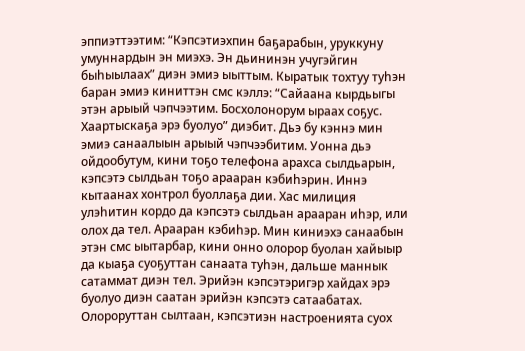эппиэттээтим: “Кэпсэтиэхпин баҕарабын, уруккуну умуннардын эн миэхэ. Эн дьининэн учугэйгин быһыылаах” диэн эмиэ ыыттым. Кыратык тохтуу туһэн баран эмиэ киниттэн смс кэллэ: “Сайаана кырдьыгы этэн арыый чэпчээтим. Босхолонорум ыраах соҕус. Хаартыскаҕа эрэ буолуо” диэбит. Дьэ бу кэннэ мин эмиэ санаалыын арыый чэпчээбитим. Уонна дьэ ойдообутум, кини тоҕо телефона арахса сылдьарын, кэпсэтэ сылдьан тоҕо арааран кэбиһэрин. Иннэ кытаанах хонтрол буоллаҕа дии. Хас милиция улэһитин кордо да кэпсэтэ сылдьан арааран иһэр, или олох да тел. Арааран кэбиһэр. Мин киниэхэ санаабын этэн смс ыытарбар, кини онно олорор буолан хайыыр да кыаҕа суоҕуттан санаата туһэн, дальше маннык сатаммат диэн тел. Эрийэн кэпсэтэригэр хайдах эрэ буолуо диэн саатан эрийэн кэпсэтэ сатаабатах. Олороруттан сылтаан, кэпсэтиэн настроенията суох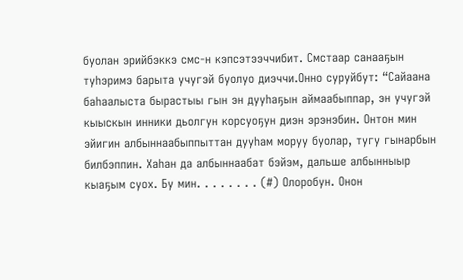буолан эрийбэккэ смс-н кэпсэтээччибит. Смстаар санааҕын туһэримэ барыта учугэй буолуо диэччи.Онно суруйбут: “Сайаана баһаалыста бырастыы гын эн дууһаҕын аймаабыппар, эн учугэй кыыскын инники дьолгун корсуоҕун диэн эрэнэбин. Онтон мин эйигин албыннаабыппыттан дууһам моруу буолар, тугу гынарбын билбэппин. Хаһан да албыннаабат бэйэм, дальше албынныыр кыаҕым суох. Бу мин. . . . . . . . (#) Олоробун. Онон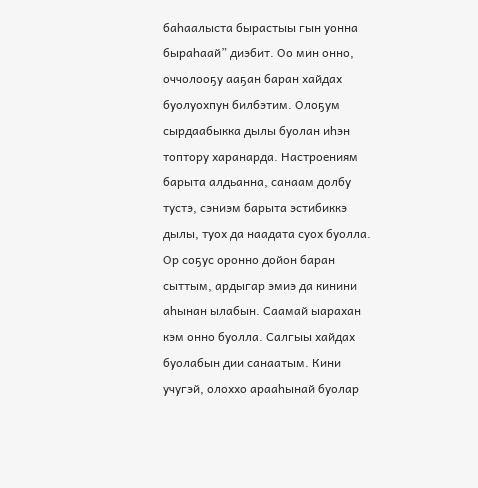баһаалыста бырастыы гын уонна быраһаай” диэбит. Оо мин онно, оччолооҕу ааҕан баран хайдах буолуохпун билбэтим. Олоҕум сырдаабыкка дылы буолан иһэн топтору харанарда. Настроениям барыта алдьанна, санаам долбу тустэ, сэниэм барыта эстибиккэ дылы, туох да наадата суох буолла. Ор соҕус оронно дойон баран сыттым, ардыгар эмиэ да кинини аһынан ылабын. Саамай ыарахан кэм онно буолла. Салгыы хайдах буолабын дии санаатым. Кини учугэй, олоххо арааһынай буолар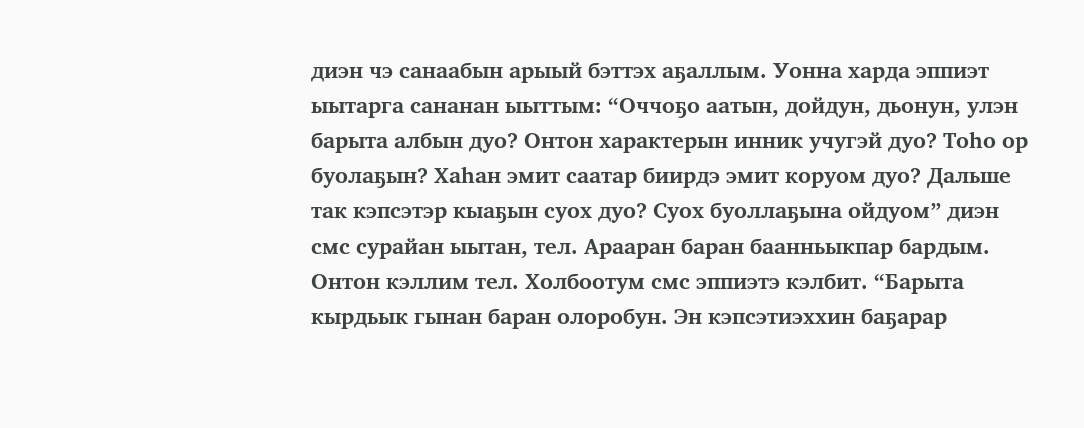диэн чэ санаабын арыый бэттэх аҕаллым. Уонна харда эппиэт ыытарга сананан ыыттым: “Оччоҕо аатын, дойдун, дьонун, улэн барыта албын дуо? Онтон характерын инник учугэй дуо? Тоһо ор буолаҕын? Хаһан эмит саатар биирдэ эмит коруом дуо? Дальше так кэпсэтэр кыаҕын суох дуо? Суох буоллаҕына ойдуом” диэн смс сурайан ыытан, тел. Арааран баран баанньыкпар бардым. Онтон кэллим тел. Холбоотум смс эппиэтэ кэлбит. “Барыта кырдьык гынан баран олоробун. Эн кэпсэтиэххин баҕарар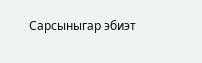Сарсыныгар эбиэт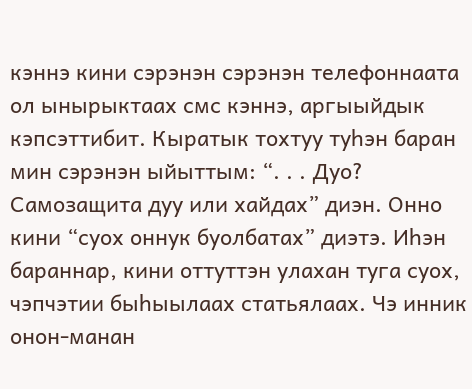кэннэ кини сэрэнэн сэрэнэн телефоннаата ол ынырыктаах смс кэннэ, аргыыйдык кэпсэттибит. Кыратык тохтуу туһэн баран мин сэрэнэн ыйыттым: “. . . Дуо? Самозащита дуу или хайдах” диэн. Онно кини “суох оннук буолбатах” диэтэ. Иһэн бараннар, кини оттуттэн улахан туга суох, чэпчэтии быһыылаах статьялаах. Чэ инник онон-манан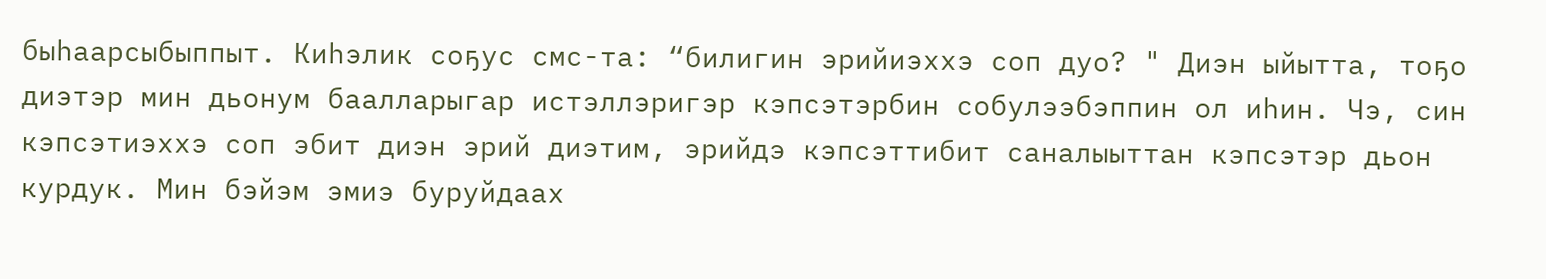быһаарсыбыппыт. Киһэлик соҕус смс-та: “билигин эрийиэххэ соп дуо? " Диэн ыйытта, тоҕо диэтэр мин дьонум баалларыгар истэллэригэр кэпсэтэрбин собулээбэппин ол иһин. Чэ, син кэпсэтиэххэ соп эбит диэн эрий диэтим, эрийдэ кэпсэттибит саналыыттан кэпсэтэр дьон курдук. Мин бэйэм эмиэ буруйдаах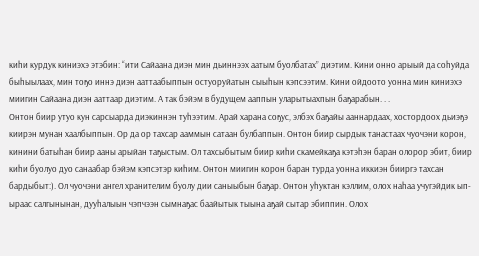киһи курдук киниэхэ этэбин: “ити Сайаана диэн мин дьиннээх аатым буолбатах” диэтим. Кини онно арыый да соһуйда быһыылаах, мин тоҕо иннэ диэн ааттаабыппын остуоруйатын сыыһын кэпсээтим. Кини ойдоото уонна мин киниэхэ миигин Сайаана диэн ааттаар диэтим. А так бэйэм в будущем ааппын уларытыахпын баҕарабын. . .
Онтон биир утуо кун сарсыарда диэкиннэн туһээтим. Арай харана соҕус, элбэх баҕайы ааннардаах, хостордоох дьиэҕэ киирэн мунан хаалбыппын. Ор да ор тахсар ааммын сатаан булбаппын. Онтон биир сырдык танастаах чуочэни корон, кинини батыһан биир ааны арыйан таҕыстым. Ол тахсыбытым биир киһи скамейкаҕа кэтэһэн баран олорор эбит, биир киһи буолуо дуо санаабар бэйэм кэпсэтэр киһим. Онтон миигин корон баран турда уонна иккиэн бииргэ тахсан бардыбыт:). Ол чуочэни ангел хранителим буолу дии саныыбын баҕар. Онтон уһуктан кэллим, олох наһаа учугэйдик ып-ыраас салгынынан, дууһалыын чэпчээн сымнаҕас баайытык тыына аҕай сытар эбиппин. Олох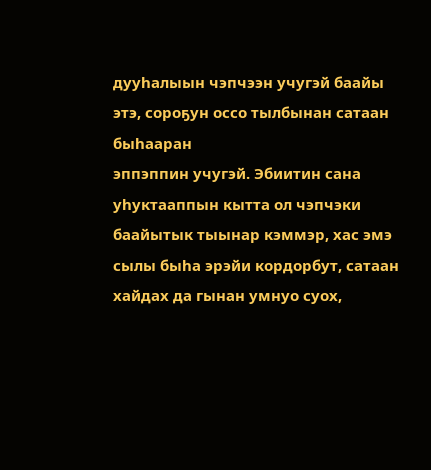дууһалыын чэпчээн учугэй баайы этэ, сороҕун оссо тылбынан сатаан быһааран
эппэппин учугэй. Эбиитин сана уһуктааппын кытта ол чэпчэки баайытык тыынар кэммэр, хас эмэ сылы быһа эрэйи кордорбут, сатаан хайдах да гынан умнуо суох,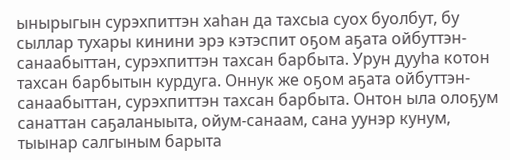ынырыгын сурэхпиттэн хаһан да тахсыа суох буолбут, бу сыллар тухары кинини эрэ кэтэспит оҕом аҕата ойбуттэн-санаабыттан, сурэхпиттэн тахсан барбыта. Урун дууһа котон тахсан барбытын курдуга. Оннук же оҕом аҕата ойбуттэн-санаабыттан, сурэхпиттэн тахсан барбыта. Онтон ыла олоҕум санаттан саҕаланыыта, ойум-санаам, сана уунэр кунум, тыынар салгыным барыта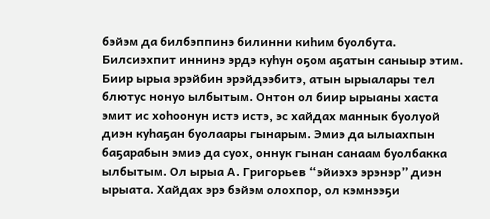бэйэм да билбэппинэ билинни киһим буолбута.
Билсиэхпит иннинэ эрдэ куһун оҕом аҕатын саныыр этим. Биир ырыа эрэйбин эрэйдээбитэ, атын ырыалары тел блютус нонуо ылбытым. Онтон ол биир ырыаны хаста эмит ис хоһоонун истэ истэ, эс хайдах маннык буолуой диэн куһаҕан буолаары гынарым. Эмиэ да ылыахпын баҕарабын эмиэ да суох, оннук гынан санаам буолбакка ылбытым. Ол ырыа А. Григорьев “эйиэхэ эрэнэр” диэн ырыата. Хайдах эрэ бэйэм олохпор, ол кэмнээҕи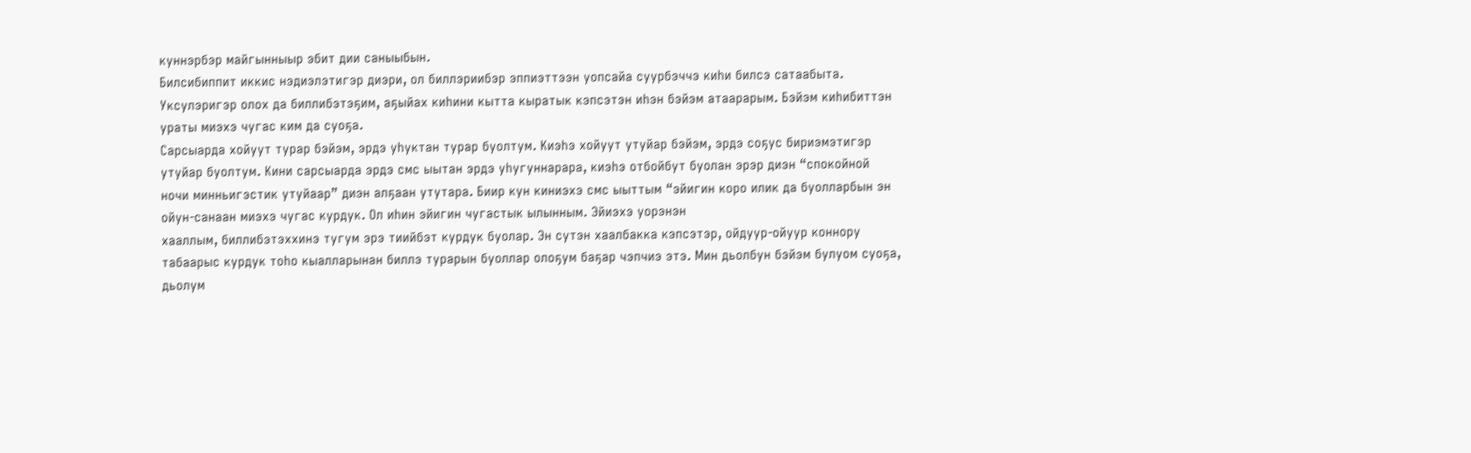куннэрбэр майгынныыр эбит дии саныыбын.
Билсибиппит иккис нэдиэлэтигэр диэри, ол биллэриибэр эппиэттээн уопсайа суурбэччэ киһи билсэ сатаабыта. Уксулэригэр олох да биллибэтэҕим, аҕыйах киһини кытта кыратык кэпсэтэн иһэн бэйэм атаарарым. Бэйэм киһибиттэн ураты миэхэ чугас ким да суоҕа.
Сарсыарда хойуут турар бэйэм, эрдэ уһуктан турар буолтум. Киэһэ хойуут утуйар бэйэм, эрдэ соҕус бириэмэтигэр утуйар буолтум. Кини сарсыарда эрдэ смс ыытан эрдэ уһугуннарара, киэһэ отбойбут буолан эрэр диэн “спокойной ночи минньигэстик утуйаар” диэн алҕаан утутара. Биир кун киниэхэ смс ыыттым “эйигин коро илик да буолларбын эн ойун-санаан миэхэ чугас курдук. Ол иһин эйигин чугастык ылынным. Эйиэхэ уорэнэн
хааллым, биллибэтэххинэ тугум эрэ тиийбэт курдук буолар. Эн сутэн хаалбакка кэпсэтэр, ойдуур-ойуур коннору табаарыс курдук тоһо кыалларынан биллэ турарын буоллар олоҕум баҕар чэпчиэ этэ. Мин дьолбун бэйэм булуом суоҕа, дьолум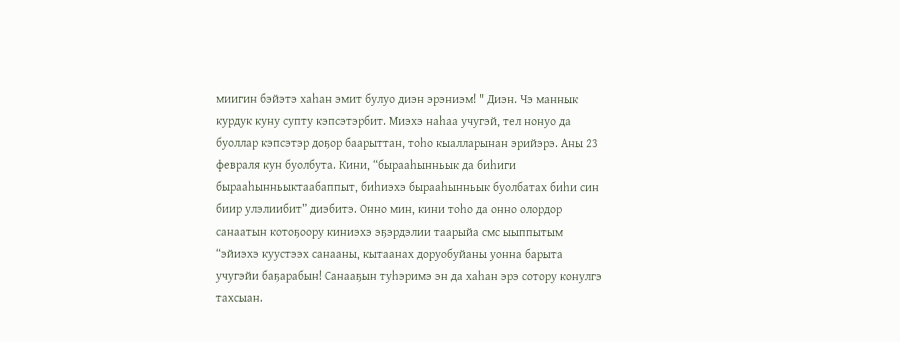миигин бэйэтэ хаһан эмит булуо диэн эрэниэм! " Диэн. Чэ маннык курдук куну супту кэпсэтэрбит. Миэхэ наһаа учугэй, тел нонуо да буоллар кэпсэтэр доҕор баарыттан, тоһо кыалларынан эрийэрэ. Аны 23 февраля кун буолбута. Кини, “бырааһынньык да биһиги бырааһынньыктаабаппыт, биһиэхэ бырааһынньык буолбатах биһи син биир улэлиибит” диэбитэ. Онно мин, кини тоһо да онно олордор санаатын котоҕоору киниэхэ эҕэрдэлии таарыйа смс ыыппытым “эйиэхэ куустээх санааны, кытаанах доруобуйаны уонна барыта учугэйи баҕарабын! Санааҕын туһэримэ эн да хаһан эрэ сотору конулгэ тахсыан.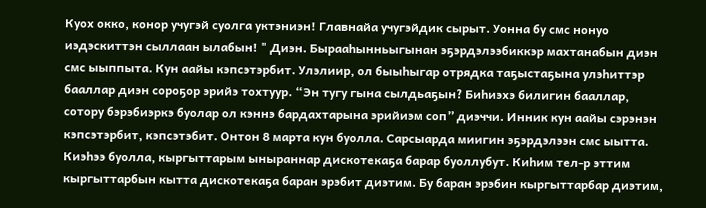Куох окко, конор учугэй суолга уктэниэн! Главнайа учугэйдик сырыт. Уонна бу смс нонуо иэдэскиттэн сыллаан ылабын! " Диэн. Бырааһынньыгынан эҕэрдэлээбиккэр махтанабын диэн смс ыыппыта. Кун аайы кэпсэтэрбит. Улэлиир, ол быыһыгар отрядка таҕыстаҕына улэһиттэр бааллар диэн сороҕор эрийэ тохтуур. “Эн тугу гына сылдьаҕын? Биһиэхэ билигин бааллар, сотору бэрэбиэркэ буолар ол кэннэ бардахтарына эрийиэм соп” диэччи. Инник кун аайы сэрэнэн кэпсэтэрбит, кэпсэтэбит. Онтон 8 марта кун буолла. Сарсыарда миигин эҕэрдэлээн смс ыытта. Киэһээ буолла, кыргыттарым ыныраннар дискотекаҕа барар буоллубут. Киһим тел-р эттим кыргыттарбын кытта дискотекаҕа баран эрэбит диэтим. Бу баран эрэбин кыргыттарбар диэтим,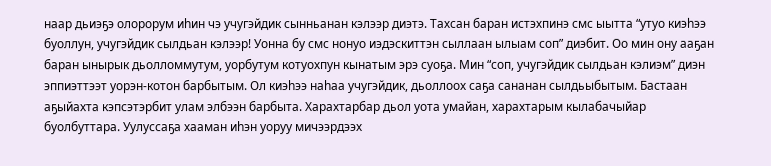наар дьиэҕэ олорорум иһин чэ учугэйдик сынньанан кэлээр диэтэ. Тахсан баран истэхпинэ смс ыытта “утуо киэһээ буоллун, учугэйдик сылдьан кэлээр! Уонна бу смс нонуо иэдэскиттэн сыллаан ылыам соп” диэбит. Оо мин ону ааҕан баран ынырык дьолломмутум, уорбутум котуохпун кынатым эрэ суоҕа. Мин “соп, учугэйдик сылдьан кэлиэм” диэн эппиэттээт уорэн-котон барбытым. Ол киэһээ наһаа учугэйдик, дьоллоох саҕа сананан сылдьыбытым. Бастаан аҕыйахта кэпсэтэрбит улам элбээн барбыта. Харахтарбар дьол уота умайан, харахтарым кылабачыйар буолбуттара. Уулуссаҕа хааман иһэн уоруу мичээрдээх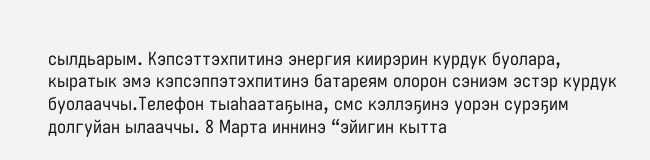сылдьарым. Кэпсэттэхпитинэ энергия киирэрин курдук буолара, кыратык эмэ кэпсэппэтэхпитинэ батареям олорон сэниэм эстэр курдук буолааччы.Телефон тыаһаатаҕына, смс кэллэҕинэ уорэн сурэҕим долгуйан ылааччы. 8 Марта иннинэ “эйигин кытта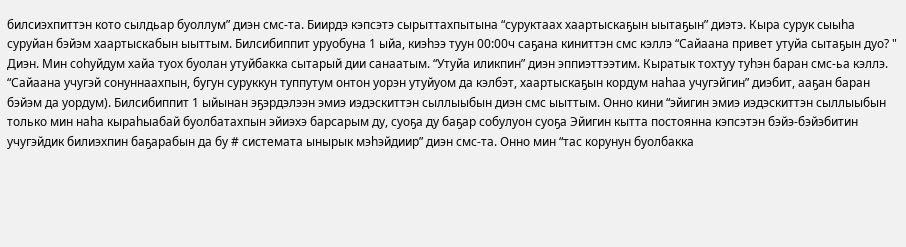билсиэхпиттэн кото сылдьар буоллум” диэн смс-та. Биирдэ кэпсэтэ сырыттахпытына “суруктаах хаартыскаҕын ыытаҕын” диэтэ. Кыра сурук сыыһа суруйан бэйэм хаартыскабын ыыттым. Билсибиппит уруобуна 1 ыйа, киэһээ туун 00:00ч саҕана киниттэн смс кэллэ “Сайаана привет утуйа сытаҕын дуо? " Диэн. Мин соһуйдум хайа туох буолан утуйбакка сытарый дии санаатым. “Утуйа иликпин” диэн эппиэттээтим. Кыратык тохтуу туһэн баран смс-ьа кэллэ. “Сайаана учугэй сонуннаахпын, бугун суруккун туппутум онтон уорэн утуйуом да кэлбэт, хаартыскаҕын кордум наһаа учугэйгин” диэбит, ааҕан баран бэйэм да уордум). Билсибиппит 1 ыйынан эҕэрдэлээн эмиэ иэдэскиттэн сыллыыбын диэн смс ыыттым. Онно кини “эйигин эмиэ иэдэскиттэн сыллыыбын только мин наһа кыраһыабай буолбатахпын эйиэхэ барсарым ду, суоҕа ду баҕар собулуон суоҕа Эйигин кытта постоянна кэпсэтэн бэйэ-бэйэбитин учугэйдик билиэхпин баҕарабын да бу # системата ынырык мэһэйдиир” диэн смс-та. Онно мин “тас корунун буолбакка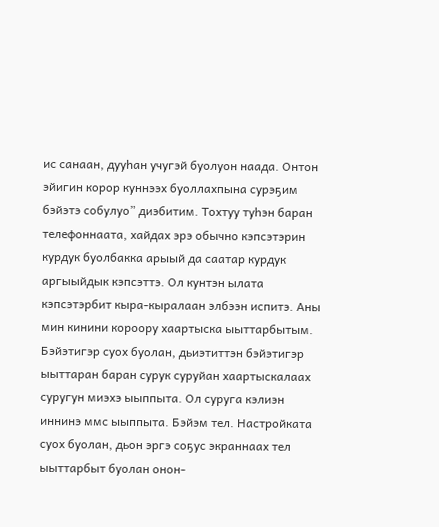ис санаан, дууһан учугэй буолуон наада. Онтон эйигин корор куннээх буоллахпына сурэҕим бэйэтэ собулуо” диэбитим. Тохтуу туһэн баран телефоннаата, хайдах эрэ обычно кэпсэтэрин курдук буолбакка арыый да саатар курдук аргыыйдык кэпсэттэ. Ол кунтэн ылата кэпсэтэрбит кыра-кыралаан элбээн испитэ. Аны мин кинини короору хаартыска ыыттарбытым. Бэйэтигэр суох буолан, дьиэтиттэн бэйэтигэр ыыттаран баран сурук суруйан хаартыскалаах суругун миэхэ ыыппыта. Ол суруга кэлиэн иннинэ ммс ыыппыта. Бэйэм тел. Настройката суох буолан, дьон эргэ соҕус экраннаах тел ыыттарбыт буолан онон-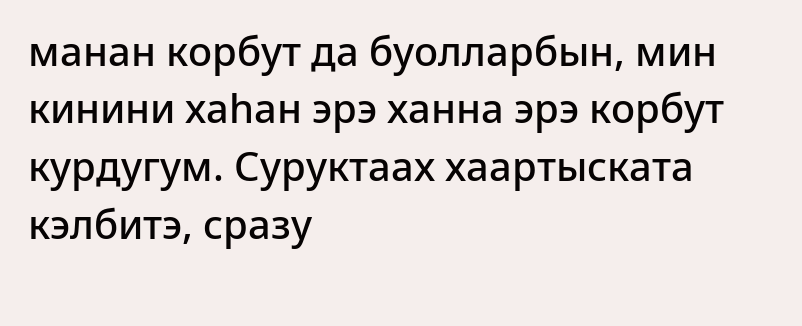манан корбут да буолларбын, мин кинини хаһан эрэ ханна эрэ корбут курдугум. Суруктаах хаартыската кэлбитэ, сразу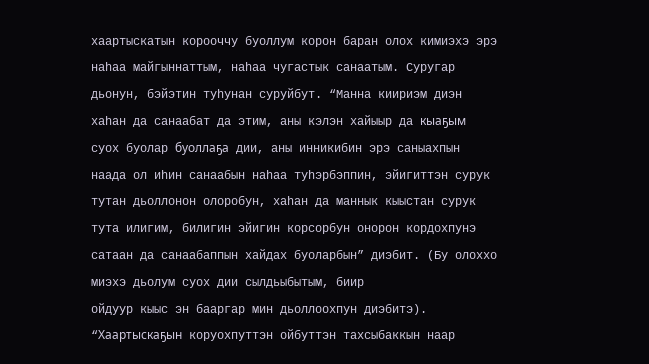хаартыскатын корооччу буоллум корон баран олох кимиэхэ эрэ наһаа майгыннаттым, наһаа чугастык санаатым. Суругар дьонун, бэйэтин туһунан суруйбут. “Манна киириэм диэн хаһан да санаабат да этим, аны кэлэн хайыыр да кыаҕым суох буолар буоллаҕа дии, аны инникибин эрэ саныахпын наада ол иһин санаабын наһаа туһэрбэппин, эйигиттэн сурук тутан дьоллонон олоробун, хаһан да маннык кыыстан сурук тута илигим, билигин эйигин корсорбун онорон кордохпунэ сатаан да санаабаппын хайдах буоларбын” диэбит. (Бу олоххо миэхэ дьолум суох дии сылдьыбытым, биир
ойдуур кыыс эн бааргар мин дьоллоохпун диэбитэ). “Хаартыскаҕын коруохпуттэн ойбуттэн тахсыбаккын наар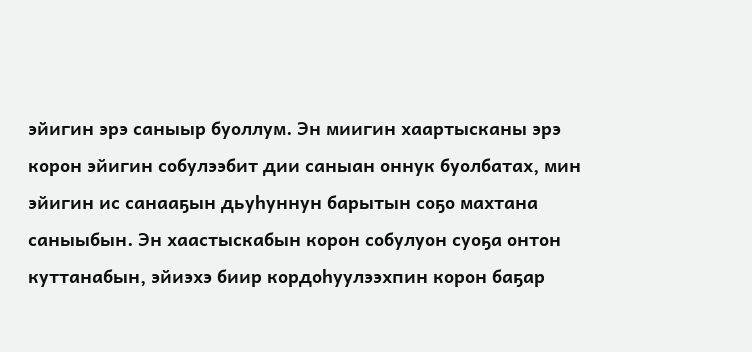эйигин эрэ саныыр буоллум. Эн миигин хаартысканы эрэ корон эйигин собулээбит дии саныан оннук буолбатах, мин эйигин ис санааҕын дьуһуннун барытын соҕо махтана саныыбын. Эн хаастыскабын корон собулуон суоҕа онтон куттанабын, эйиэхэ биир кордоһуулээхпин корон баҕар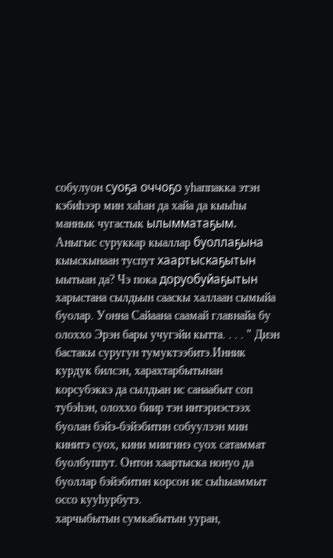собулуон суоҕа оччоҕо уһаппакка этэн кэбиһээр мин хаһан да хайа да кыыһы маннык чугастык ылымматаҕым. Аныгыс суруккар кыаллар буоллаҕына кыыскынаан туспут хаартыскаҕытын ыытыан да? Чэ пока доруобуйаҕытын харыстана сылдьын сааскы халлаан сымыйа буолар. Уонна Сайаана саамай главнайа бу олоххо Эрэн бары учугэйи кытта. . . . " Диэн бастакы суругун тумуктээбитэ.Инник курдук билсэн, харахтарбытынан корсубэккэ да сылдьан ис санаабыт соп тубэһэн, олоххо биир тэн интэриэстээх буолан бэйэ-бэйэбитин собуулээн мин кинитэ суох, кини миигинэ суох сатаммат буолбуппут. Онтон хаартыска нонуо да буоллар бэйэбитин корсон ис сыһыаммыт оссо кууһурбутэ.
харчыбытын сумкабытын ууран,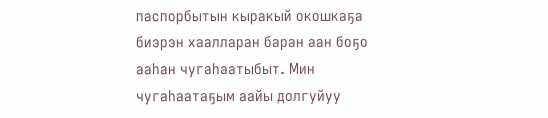паспорбытын кыракый окошкаҕа биэрэн хаалларан баран аан боҕо ааһан чугаһаатыбыт. Мин чугаһаатаҕым аайы долгуйуу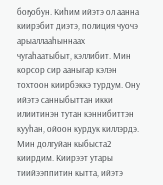боҕобун. Киһим ийэтэ ол аанна киирэбит диэтэ, полиция чуочэ арыаллааһыннаах чугаһаатыбыт, кэллибит. Мин корсор сир ааныгар кэлэн тохтоон киирбэккэ турдум. Ону ийэтэ санныбыттан икки илиитинэн тутан кэннибиттэн кууһан, ойоон курдук киллэрдэ. Мин долгуйан кыбыста2 киирдим. Киирээт утары тиийээппитин кытта, ийэтэ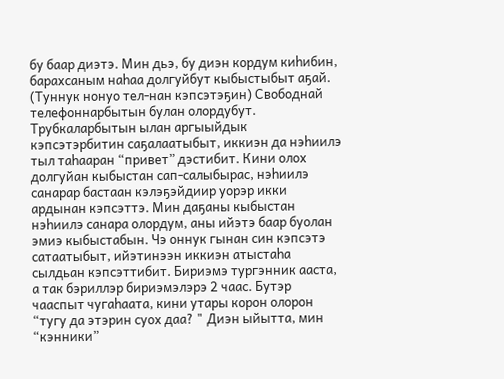бу баар диэтэ. Мин дьэ, бу диэн кордум киһибин, барахсаным наһаа долгуйбут кыбыстыбыт аҕай. (Туннук нонуо тел-нан кэпсэтэҕин) Свободнай телефоннарбытын булан олордубут. Трубкаларбытын ылан аргыыйдык кэпсэтэрбитин саҕалаатыбыт, иккиэн да нэһиилэ тыл таһааран “привет” дэстибит. Кини олох долгуйан кыбыстан сап-салыбырас, нэһиилэ санарар бастаан кэлэҕэйдиир уорэр икки ардынан кэпсэттэ. Мин даҕаны кыбыстан нэһиилэ санара олордум, аны ийэтэ баар буолан эмиэ кыбыстабын. Чэ оннук гынан син кэпсэтэ сатаатыбыт, ийэтинээн иккиэн атыстаһа сылдьан кэпсэттибит. Бириэмэ тургэнник ааста, а так бэриллэр бириэмэлэрэ 2 чаас. Бутэр чааспыт чугаһаата, кини утары корон олорон “тугу да этэрин суох даа? " Диэн ыйытта, мин “кэнники”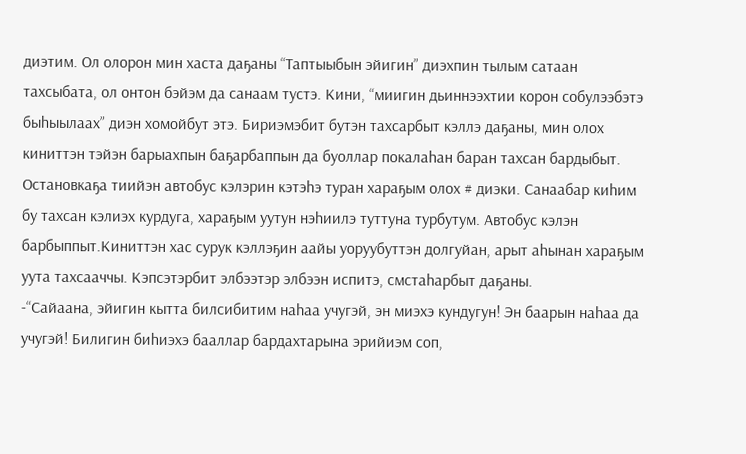диэтим. Ол олорон мин хаста даҕаны “Таптыыбын эйигин” диэхпин тылым сатаан тахсыбата, ол онтон бэйэм да санаам тустэ. Кини, “миигин дьиннээхтии корон собулээбэтэ быһыылаах” диэн хомойбут этэ. Бириэмэбит бутэн тахсарбыт кэллэ даҕаны, мин олох киниттэн тэйэн барыахпын баҕарбаппын да буоллар покалаһан баран тахсан бардыбыт. Остановкаҕа тиийэн автобус кэлэрин кэтэһэ туран хараҕым олох # диэки. Санаабар киһим бу тахсан кэлиэх курдуга, хараҕым уутун нэһиилэ туттуна турбутум. Автобус кэлэн барбыппыт.Киниттэн хас сурук кэллэҕин аайы уоруубуттэн долгуйан, арыт аһынан хараҕым уута тахсааччы. Кэпсэтэрбит элбээтэр элбээн испитэ, смстаһарбыт даҕаны.
-“Сайаана, эйигин кытта билсибитим наһаа учугэй, эн миэхэ кундугун! Эн баарын наһаа да учугэй! Билигин биһиэхэ бааллар бардахтарына эрийиэм соп,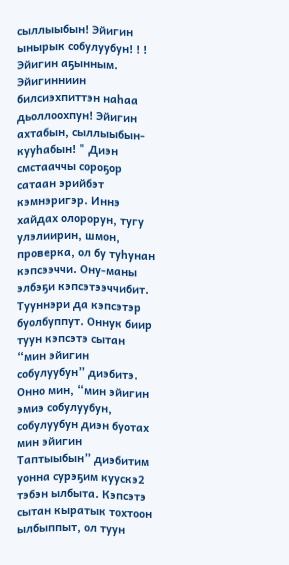сыллыыбын! Эйигин ынырык собулуубун! ! ! Эйигин аҕынным. Эйигинниин билсиэхпиттэн наһаа дьоллоохпун! Эйигин ахтабын, сыллыыбын-кууһабын! " Диэн смстааччы сороҕор сатаан эрийбэт кэмнэригэр. Иннэ хайдах олорорун, тугу улэлиирин, шмон, проверка, ол бу туһунан кэпсээччи. Ону-маны элбэҕи кэпсэтээччибит. Тууннэри да кэпсэтэр буолбуппут. Оннук биир туун кэпсэтэ сытан “мин эйигин собулуубун” диэбитэ. Онно мин, “мин эйигин эмиэ собулуубун, собулуубун диэн буотах мин эйигин Таптыыбын” диэбитим уонна сурэҕим куускэ2 тэбэн ылбыта. Кэпсэтэ сытан кыратык тохтоон ылбыппыт, ол туун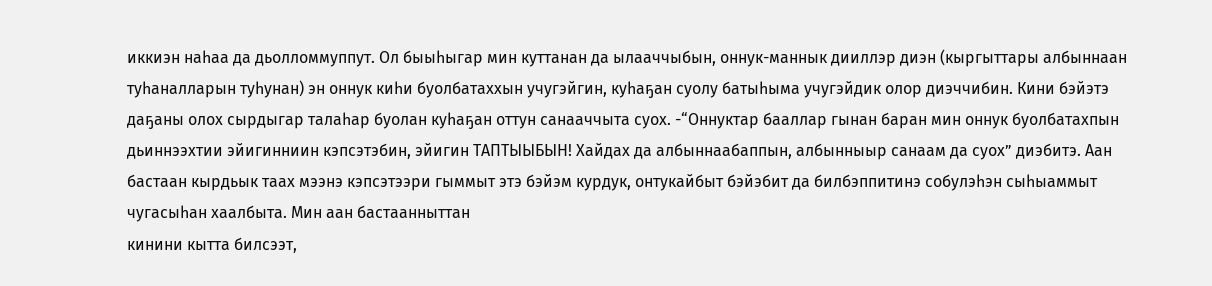иккиэн наһаа да дьолломмуппут. Ол быыһыгар мин куттанан да ылааччыбын, оннук-маннык дииллэр диэн (кыргыттары албыннаан туһаналларын туһунан) эн оннук киһи буолбатаххын учугэйгин, куһаҕан суолу батыһыма учугэйдик олор диэччибин. Кини бэйэтэ даҕаны олох сырдыгар талаһар буолан куһаҕан оттун санааччыта суох. -“Оннуктар бааллар гынан баран мин оннук буолбатахпын дьиннээхтии эйигинниин кэпсэтэбин, эйигин ТАПТЫЫБЫН! Хайдах да албыннаабаппын, албынныыр санаам да суох” диэбитэ. Аан бастаан кырдьык таах мээнэ кэпсэтээри гыммыт этэ бэйэм курдук, онтукайбыт бэйэбит да билбэппитинэ собулэһэн сыһыаммыт чугасыһан хаалбыта. Мин аан бастаанныттан
кинини кытта билсээт,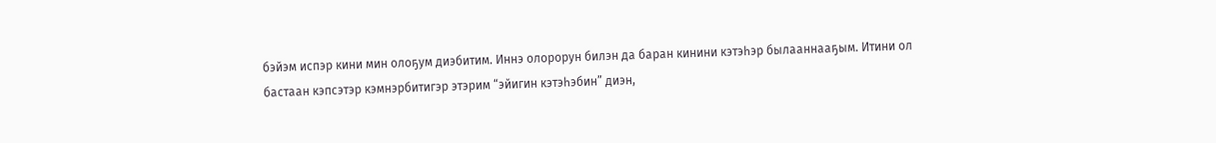бэйэм испэр кини мин олоҕум диэбитим. Иннэ олорорун билэн да баран кинини кэтэһэр былааннааҕым. Итини ол бастаан кэпсэтэр кэмнэрбитигэр этэрим “эйигин кэтэһэбин” диэн,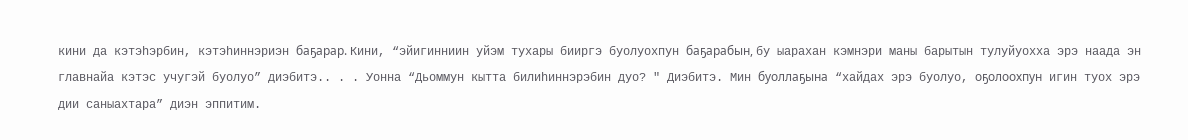кини да кэтэһэрбин, кэтэһиннэриэн баҕарар. Кини, “эйигинниин уйэм тухары бииргэ буолуохпун баҕарабын, бу ыарахан кэмнэри маны барытын тулуйуохха эрэ наада эн главнайа кэтэс учугэй буолуо” диэбитэ.. . . Уонна “Дьоммун кытта билиһиннэрэбин дуо? " Диэбитэ. Мин буоллаҕына “хайдах эрэ буолуо, оҕолоохпун игин туох эрэ дии саныахтара” диэн эппитим.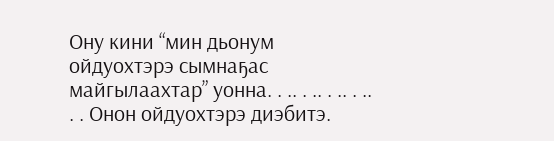Ону кини “мин дьонум ойдуохтэрэ сымнаҕас майгылаахтар” уонна. . .. . .. . .. . .. . . Онон ойдуохтэрэ диэбитэ.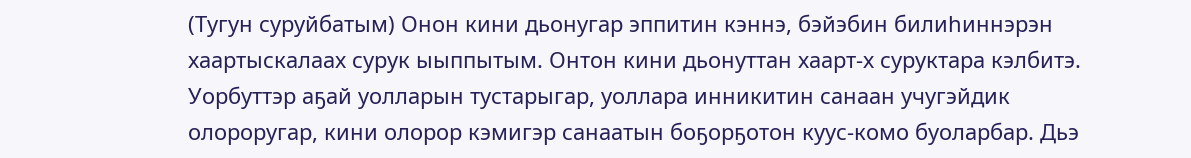(Тугун суруйбатым) Онон кини дьонугар эппитин кэннэ, бэйэбин билиһиннэрэн хаартыскалаах сурук ыыппытым. Онтон кини дьонуттан хаарт-х суруктара кэлбитэ. Уорбуттэр аҕай уолларын тустарыгар, уоллара инникитин санаан учугэйдик олороругар, кини олорор кэмигэр санаатын боҕорҕотон куус-комо буоларбар. Дьэ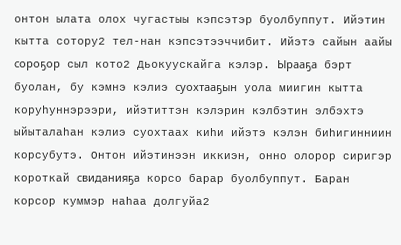онтон ылата олох чугастыы кэпсэтэр буолбуппут. Ийэтин кытта сотору2 тел-нан кэпсэтээччибит. Ийэтэ сайын аайы сороҕор сыл кото2 Дьокуускайга кэлэр. Ырааҕа бэрт буолан, бу кэмнэ кэлиэ суохтааҕын уола миигин кытта коруһуннэрээри, ийэтиттэн кэлэрин кэлбэтин элбэхтэ ыйыталаһан кэлиэ суохтаах киһи ийэтэ кэлэн биһигинниин корсубутэ. Онтон ийэтинээн иккиэн, онно олорор сиригэр короткай свиданияҕа корсо барар буолбуппут. Баран корсор куммэр наһаа долгуйа2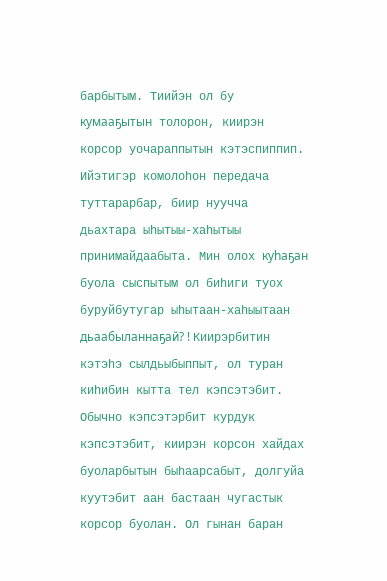барбытым. Тиийэн ол бу кумааҕытын толорон, киирэн корсор уочараппытын кэтэспиппип. Ийэтигэр комолоһон передача туттарарбар, биир нуучча дьахтара ыһытыы-хаһытыы принимайдаабыта. Мин олох куһаҕан буола сыспытым ол биһиги туох буруйбутугар ыһытаан-хаһыытаан дьаабыланнаҕай? ! Киирэрбитин кэтэһэ сылдьыбыппыт, ол туран киһибин кытта тел кэпсэтэбит. Обычно кэпсэтэрбит курдук кэпсэтэбит, киирэн корсон хайдах буоларбытын быһаарсабыт, долгуйа куутэбит аан бастаан чугастык корсор буолан. Ол гынан баран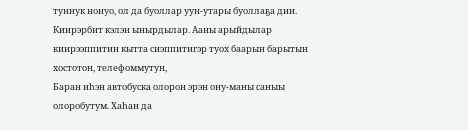туннук нонуо, ол да буоллар уун-утары буоллаҕа дии. Киирэрбит кэлэн ынырдылар. Ааны арыйдылар киирээппитин кытта сиэппитигэр туох баарын барытын хостотон, телефоммутун,
Баран иһэн автобуска олорон эрэн ону-маны саныы олоробутум. Хаһан да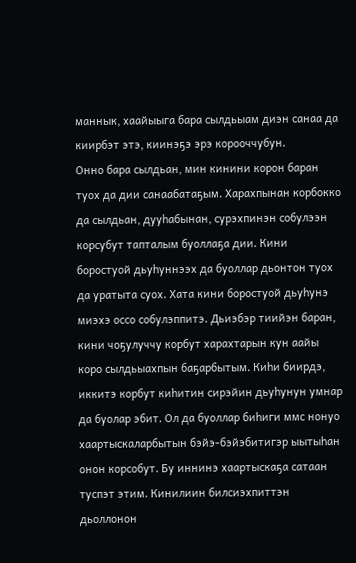маннык, хаайыыга бара сылдьыам диэн санаа да киирбэт этэ, киинэҕэ эрэ корооччубун.
Онно бара сылдьан, мин кинини корон баран туох да дии санаабатаҕым. Харахпынан корбокко да сылдьан, дууһабынан, сурэхпинэн собулээн корсубут тапталым буоллаҕа дии. Кини боростуой дьуһуннээх да буоллар дьонтон туох да уратыта суох. Хата кини боростуой дьуһунэ миэхэ оссо собулэппитэ. Дьиэбэр тиийэн баран, кини чоҕулуччу корбут харахтарын кун аайы коро сылдьыахпын баҕарбытым. Киһи биирдэ, иккитэ корбут киһитин сирэйин дьуһунун умнар да буолар эбит. Ол да буоллар биһиги ммс нонуо хаартыскаларбытын бэйэ-бэйэбитигэр ыытыһан онон корсобут. Бу иннинэ хаартыскаҕа сатаан туспэт этим. Кинилиин билсиэхпиттэн дьоллонон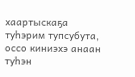хаартыскаҕа туһэрим тупсубута, оссо киниэхэ анаан туһэн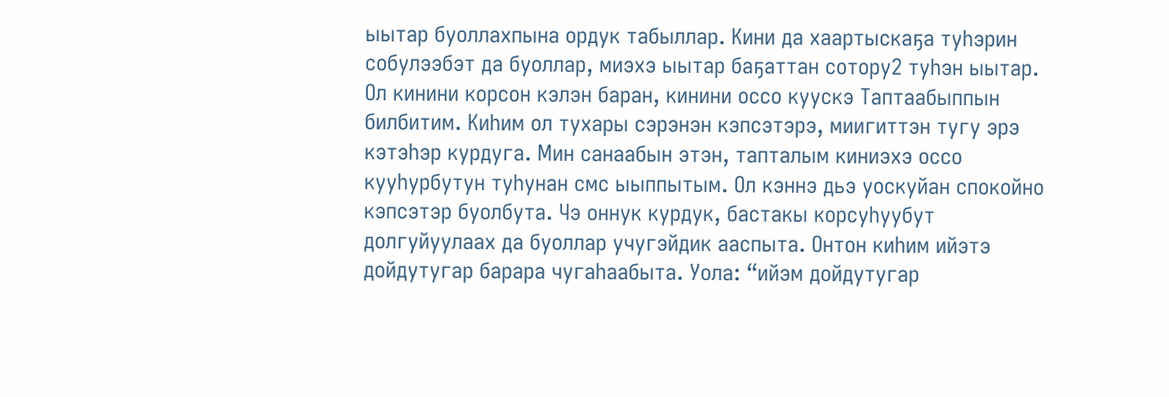ыытар буоллахпына ордук табыллар. Кини да хаартыскаҕа туһэрин собулээбэт да буоллар, миэхэ ыытар баҕаттан сотору2 туһэн ыытар.
Ол кинини корсон кэлэн баран, кинини оссо куускэ Таптаабыппын билбитим. Киһим ол тухары сэрэнэн кэпсэтэрэ, миигиттэн тугу эрэ кэтэһэр курдуга. Мин санаабын этэн, тапталым киниэхэ оссо кууһурбутун туһунан смс ыыппытым. Ол кэннэ дьэ уоскуйан спокойно кэпсэтэр буолбута. Чэ оннук курдук, бастакы корсуһуубут долгуйуулаах да буоллар учугэйдик ааспыта. Онтон киһим ийэтэ дойдутугар барара чугаһаабыта. Уола: “ийэм дойдутугар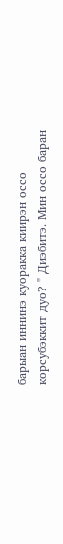барыан иннинэ куоракка киирэн оссо корсубэккит дуо? " Диэбитэ. Мин оссо баран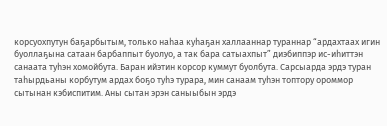корсуохпутун баҕарбытым, только наһаа куһаҕан халлааннар тураннар “ардахтаах игин буоллаҕына сатаан барбаппыт буолуо, а так бара сатыахпыт” диэбиппэр ис-иһиттэн санаата туһэн хомойбута. Баран ийэтин корсор куммут буолбута. Сарсыарда эрдэ туран таһырдьаны корбутум ардах боҕо туһэ турара, мин санаам туһэн топтору ороммор сытынан кэбиспитим. Аны сытан эрэн саныыбын эрдэ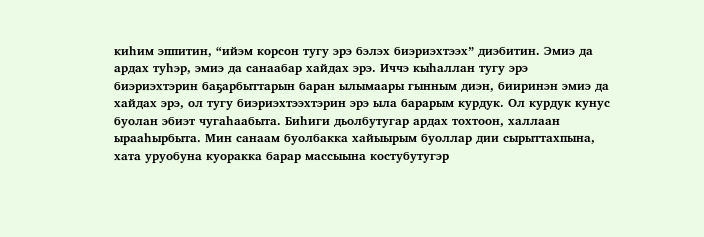киһим эппитин, “ийэм корсон тугу эрэ бэлэх биэриэхтээх” диэбитин. Эмиэ да ардах туһэр, эмиэ да санаабар хайдах эрэ. Иччэ кыһаллан тугу эрэ биэриэхтэрин баҕарбыттарын баран ылымаары гынным диэн, бииринэн эмиэ да хайдах эрэ, ол тугу биэриэхтээхтэрин эрэ ыла барарым курдук. Ол курдук кунус буолан эбиэт чугаһаабыта. Биһиги дьолбутугар ардах тохтоон, халлаан ырааһырбыта. Мин санаам буолбакка хайыырым буоллар дии сырыттахпына, хата уруобуна куоракка барар массыына костубутугэр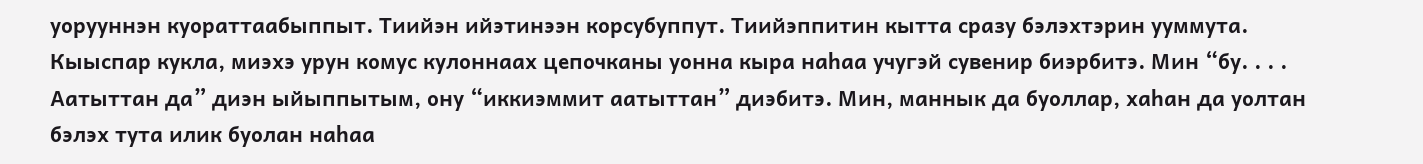уорууннэн куораттаабыппыт. Тиийэн ийэтинээн корсубуппут. Тиийэппитин кытта сразу бэлэхтэрин ууммута. Кыыспар кукла, миэхэ урун комус кулоннаах цепочканы уонна кыра наһаа учугэй сувенир биэрбитэ. Мин “бу. . . . Аатыттан да” диэн ыйыппытым, ону “иккиэммит аатыттан” диэбитэ. Мин, маннык да буоллар, хаһан да уолтан бэлэх тута илик буолан наһаа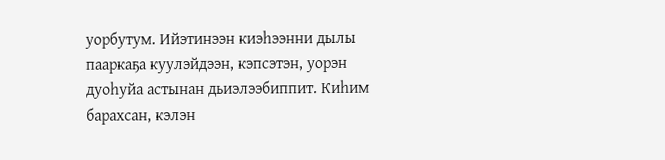уорбутум. Ийэтинээн киэһээнни дылы пааркаҕа куулэйдээн, кэпсэтэн, уорэн дуоһуйа астынан дьиэлээбиппит. Киһим барахсан, кэлэн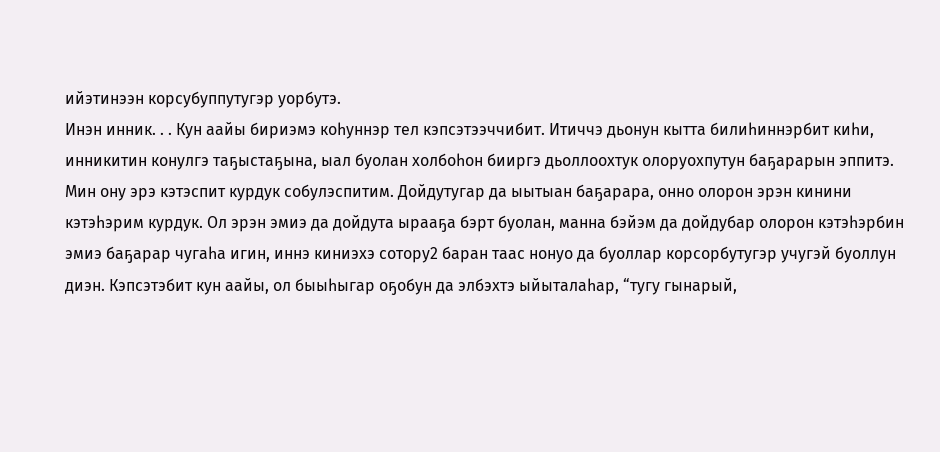ийэтинээн корсубуппутугэр уорбутэ.
Инэн инник. . . Кун аайы бириэмэ коһуннэр тел кэпсэтээччибит. Итиччэ дьонун кытта билиһиннэрбит киһи, инникитин конулгэ таҕыстаҕына, ыал буолан холбоһон бииргэ дьоллоохтук олоруохпутун баҕарарын эппитэ. Мин ону эрэ кэтэспит курдук собулэспитим. Дойдутугар да ыытыан баҕарара, онно олорон эрэн кинини кэтэһэрим курдук. Ол эрэн эмиэ да дойдута ырааҕа бэрт буолан, манна бэйэм да дойдубар олорон кэтэһэрбин эмиэ баҕарар чугаһа игин, иннэ киниэхэ сотору2 баран таас нонуо да буоллар корсорбутугэр учугэй буоллун диэн. Кэпсэтэбит кун аайы, ол быыһыгар оҕобун да элбэхтэ ыйыталаһар, “тугу гынарый,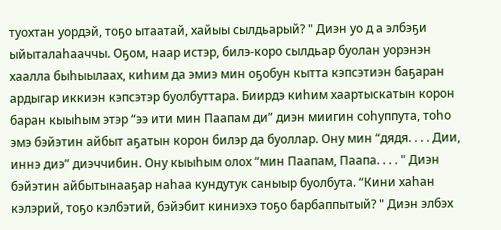туохтан уордэй, тоҕо ытаатай, хайыы сылдьарый? " Диэн уо д а элбэҕи ыйыталаһааччы. Оҕом, наар истэр, билэ-коро сылдьар буолан уорэнэн хаалла быһыылаах, киһим да эмиэ мин оҕобун кытта кэпсэтиэн баҕаран ардыгар иккиэн кэпсэтэр буолбуттара. Биирдэ киһим хаартыскатын корон баран кыыһым этэр “ээ ити мин Паапам ди” диэн миигин соһуппута, тоһо эмэ бэйэтин айбыт аҕатын корон билэр да буоллар. Ону мин “дядя. . . . Дии, иннэ диэ” диэччибин. Ону кыыһым олох “мин Паапам, Паапа. . . . " Диэн бэйэтин айбытынааҕар наһаа кундутук саныыр буолбута. “Кини хаһан кэлэрий, тоҕо кэлбэтий, бэйэбит киниэхэ тоҕо барбаппытый? " Диэн элбэх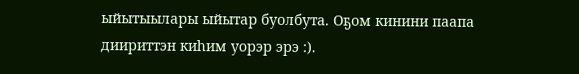ыйытыылары ыйытар буолбута. Оҕом кинини паапа диириттэн киһим уорэр эрэ :).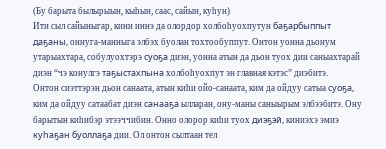(Бу барыта былырыын, кыһын, саас, сайын, куһун)
Ити сыл сайыныгар, кини иннэ да олордор холбоһуохпутун баҕарбыппыт даҕаны, оннуга-манныга элбэх буолан тохтообуппут. Онтон уонна дьонум утарыахтара, собулуохтэрэ суоҕа диэн, уонна атын да дьон туох дии саныахтарай диэн “чэ конулгэ таҕыстахпына холбоһуохпут эн главная кэтэс” диэбитэ.
Онтон сиэттэрэн дьон санаата, атын киһи ойо-санаата, ким да ойдуу сатыа суоҕа, ким да ойдуу сатаабат диэн санааҕа ылларан, ону-маны саныырым элбээбитэ. Ону барытын киһибэр этээччибин. Онно олорор киһи туох диэҕэй, киниэхэ эмиэ куһаҕан буоллаҕа дии. Ол онтон сылтаан тел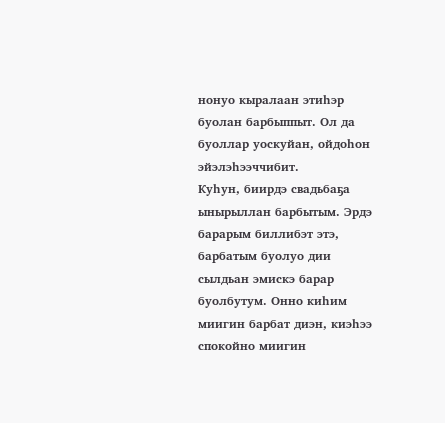нонуо кыралаан этиһэр
буолан барбыппыт. Ол да буоллар уоскуйан, ойдоһон эйэлэһээччибит.
Куһун, биирдэ свадьбаҕа ынырыллан барбытым. Эрдэ барарым биллибэт этэ, барбатым буолуо дии сылдьан эмискэ барар буолбутум. Онно киһим миигин барбат диэн, киэһээ спокойно миигин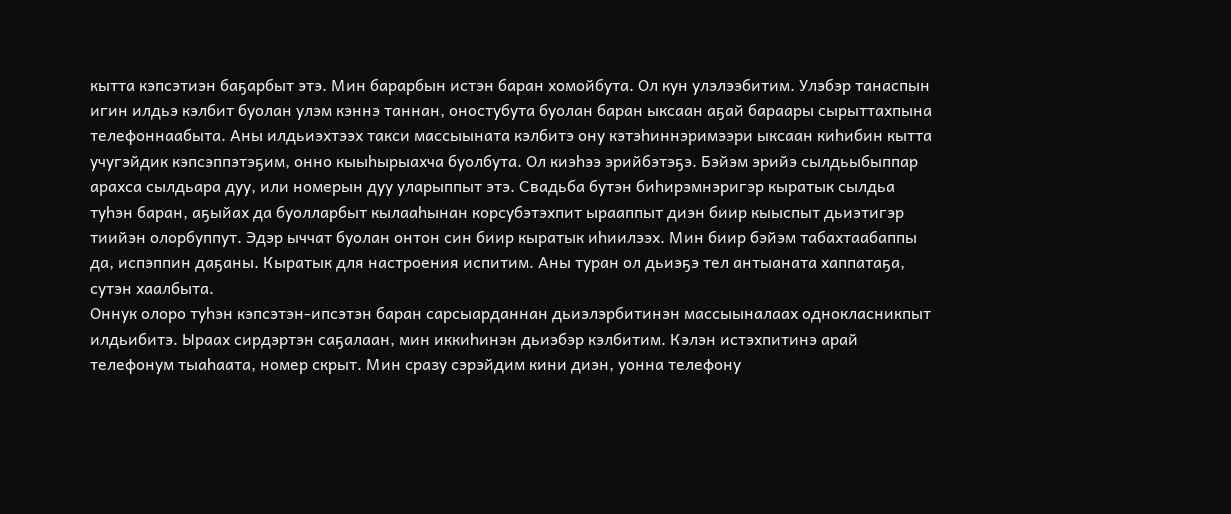кытта кэпсэтиэн баҕарбыт этэ. Мин барарбын истэн баран хомойбута. Ол кун улэлээбитим. Улэбэр танаспын игин илдьэ кэлбит буолан улэм кэннэ таннан, оностубута буолан баран ыксаан аҕай бараары сырыттахпына телефоннаабыта. Аны илдьиэхтээх такси массыыната кэлбитэ ону кэтэһиннэримээри ыксаан киһибин кытта учугэйдик кэпсэппэтэҕим, онно кыыһырыахча буолбута. Ол киэһээ эрийбэтэҕэ. Бэйэм эрийэ сылдьыбыппар арахса сылдьара дуу, или номерын дуу уларыппыт этэ. Свадьба бутэн биһирэмнэригэр кыратык сылдьа туһэн баран, аҕыйах да буолларбыт кылааһынан корсубэтэхпит ырааппыт диэн биир кыыспыт дьиэтигэр тиийэн олорбуппут. Эдэр ыччат буолан онтон син биир кыратык иһиилээх. Мин биир бэйэм табахтаабаппы да, испэппин даҕаны. Кыратык для настроения испитим. Аны туран ол дьиэҕэ тел антыаната хаппатаҕа, сутэн хаалбыта.
Оннук олоро туһэн кэпсэтэн-ипсэтэн баран сарсыарданнан дьиэлэрбитинэн массыыналаах однокласникпыт илдьибитэ. Ыраах сирдэртэн саҕалаан, мин иккиһинэн дьиэбэр кэлбитим. Кэлэн истэхпитинэ арай телефонум тыаһаата, номер скрыт. Мин сразу сэрэйдим кини диэн, уонна телефону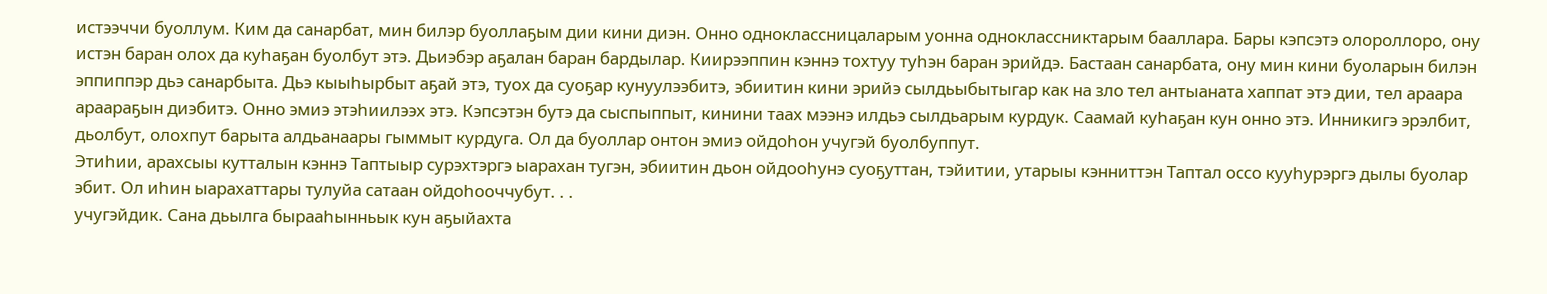истээччи буоллум. Ким да санарбат, мин билэр буоллаҕым дии кини диэн. Онно одноклассницаларым уонна одноклассниктарым бааллара. Бары кэпсэтэ олороллоро, ону истэн баран олох да куһаҕан буолбут этэ. Дьиэбэр аҕалан баран бардылар. Киирээппин кэннэ тохтуу туһэн баран эрийдэ. Бастаан санарбата, ону мин кини буоларын билэн эппиппэр дьэ санарбыта. Дьэ кыыһырбыт аҕай этэ, туох да суоҕар кунуулээбитэ, эбиитин кини эрийэ сылдьыбытыгар как на зло тел антыаната хаппат этэ дии, тел араара араараҕын диэбитэ. Онно эмиэ этэһиилээх этэ. Кэпсэтэн бутэ да сыспыппыт, кинини таах мээнэ илдьэ сылдьарым курдук. Саамай куһаҕан кун онно этэ. Инникигэ эрэлбит, дьолбут, олохпут барыта алдьанаары гыммыт курдуга. Ол да буоллар онтон эмиэ ойдоһон учугэй буолбуппут.
Этиһии, арахсыы кутталын кэннэ Таптыыр сурэхтэргэ ыарахан тугэн, эбиитин дьон ойдооһунэ суоҕуттан, тэйитии, утарыы кэнниттэн Таптал оссо кууһурэргэ дылы буолар эбит. Ол иһин ыарахаттары тулуйа сатаан ойдоһооччубут. . .
учугэйдик. Сана дьылга бырааһынньык кун аҕыйахта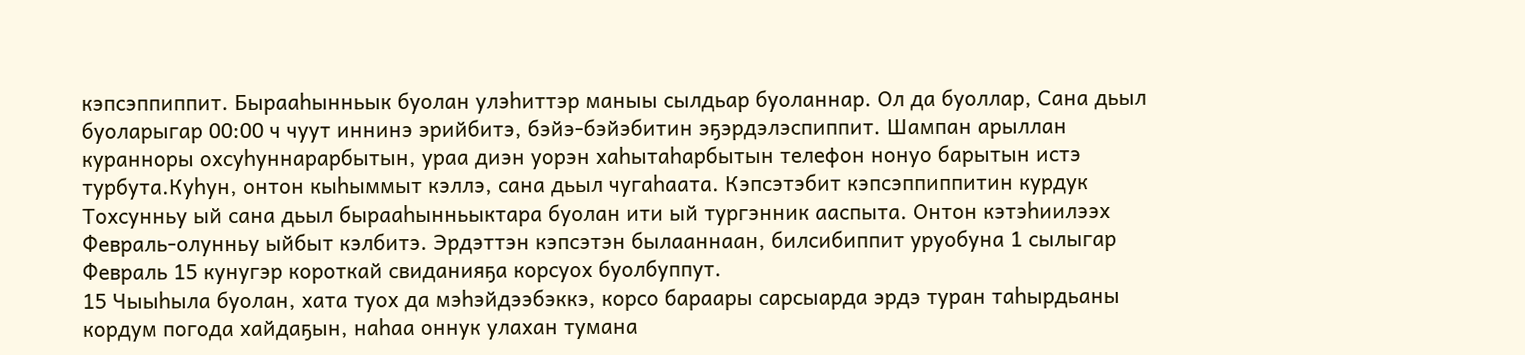кэпсэппиппит. Бырааһынньык буолан улэһиттэр маныы сылдьар буоланнар. Ол да буоллар, Сана дьыл буоларыгар 00:00 ч чуут иннинэ эрийбитэ, бэйэ-бэйэбитин эҕэрдэлэспиппит. Шампан арыллан куранноры охсуһуннарарбытын, ураа диэн уорэн хаһытаһарбытын телефон нонуо барытын истэ турбута.Куһун, онтон кыһыммыт кэллэ, сана дьыл чугаһаата. Кэпсэтэбит кэпсэппиппитин курдук
Тохсунньу ый сана дьыл бырааһынньыктара буолан ити ый тургэнник ааспыта. Онтон кэтэһиилээх Февраль-олунньу ыйбыт кэлбитэ. Эрдэттэн кэпсэтэн былааннаан, билсибиппит уруобуна 1 сылыгар Февраль 15 кунугэр короткай свиданияҕа корсуох буолбуппут.
15 Чыыһыла буолан, хата туох да мэһэйдээбэккэ, корсо бараары сарсыарда эрдэ туран таһырдьаны кордум погода хайдаҕын, наһаа оннук улахан тумана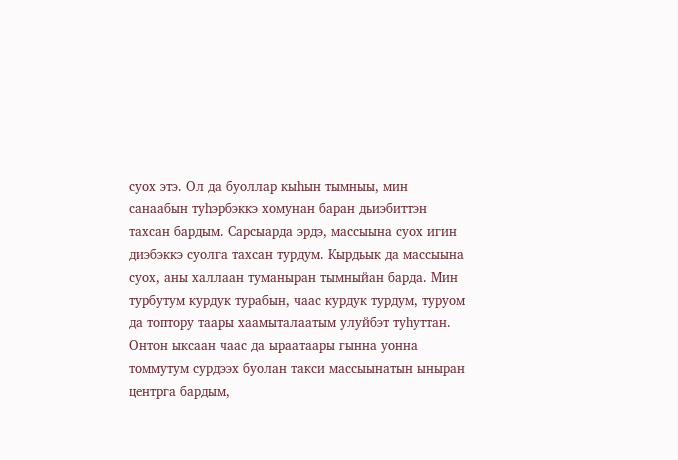суох этэ. Ол да буоллар кыһын тымныы, мин санаабын туһэрбэккэ хомунан баран дьиэбиттэн тахсан бардым. Сарсыарда эрдэ, массыына суох игин диэбэккэ суолга тахсан турдум. Кырдьык да массыына суох, аны халлаан туманыран тымныйан барда. Мин турбутум курдук турабын, чаас курдук турдум, туруом да топтору таары хаамыталаатым улуйбэт туһуттан. Онтон ыксаан чаас да ыраатаары гынна уонна томмутум сурдээх буолан такси массыынатын ыныран центрга бардым,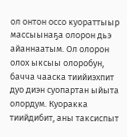ол онтон оссо куораттыыр массыынаҕа олорон дьэ айаннаатым. Ол олорон олох ыксыы олоробун, бачча чааска тиийиэхпит дуо диэн суопартан ыйыта олордум. Куоракка тиийдибит, аны таксиспыт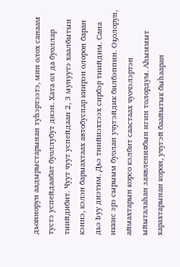дьоннорун аадырыстарынан туһэртээтэ, мин олох санаам тустэ успейдаабат буоллубут диэн. Хата ол да буоллар тиийдибит. Чуут чуут успейдаан 2, 3 мунуутэ хаалбытын кэннэ, кэлэн барыахтаах автобуспар киирэн олорон баран дьэ Ьуу диэтим. Дьэ тиийиэхтээх сирбэр тиийдим. Сана иккис эрэ сырыым буолан учугэйдик билбэппин. Оҕолорун, аймахтарын корсо кэлбит саастаах чуочэлэртэн ыйыталаһан заявлениябын игин толордум. Аһыммыт харахтарынан корон, учугэй баайытык быһааран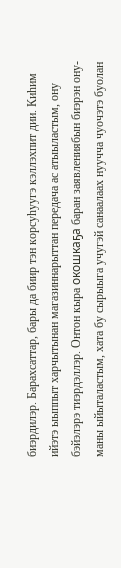биэрдилэр. Барахсаттар, бары да биир тэн корсуһуугэ кэллэхпит дии. Киһим ийэтэ ыыппыт харчытынан магазиннарыттан передача ас атыыластым, ону бэйэлэрэ тиэрдэллэр. Онтон кыра окошкаҕа баран заявлениябын биэрэн ону-маны ыйыталастым, хата бу сырыыга учугэй санаалаах нуучча чуочэтэ буолан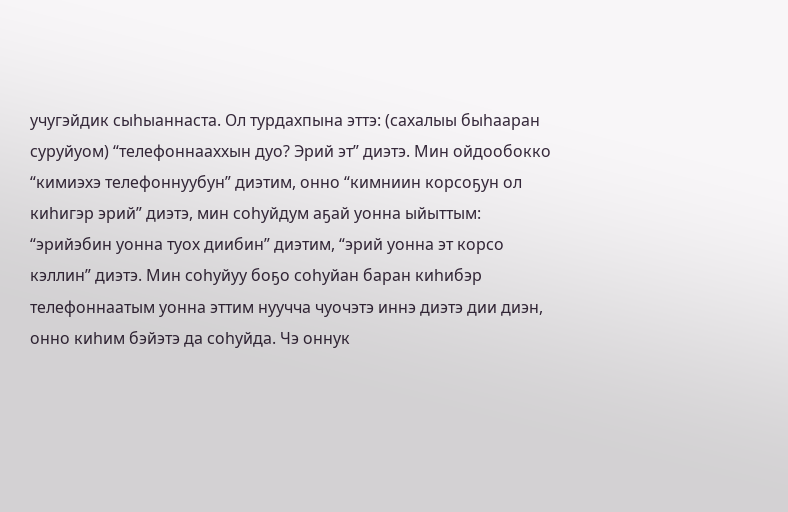учугэйдик сыһыаннаста. Ол турдахпына эттэ: (сахалыы быһааран суруйуом) “телефоннааххын дуо? Эрий эт” диэтэ. Мин ойдообокко “кимиэхэ телефоннуубун” диэтим, онно “кимниин корсоҕун ол киһигэр эрий” диэтэ, мин соһуйдум аҕай уонна ыйыттым: “эрийэбин уонна туох диибин” диэтим, “эрий уонна эт корсо кэллин” диэтэ. Мин соһуйуу боҕо соһуйан баран киһибэр телефоннаатым уонна эттим нуучча чуочэтэ иннэ диэтэ дии диэн, онно киһим бэйэтэ да соһуйда. Чэ оннук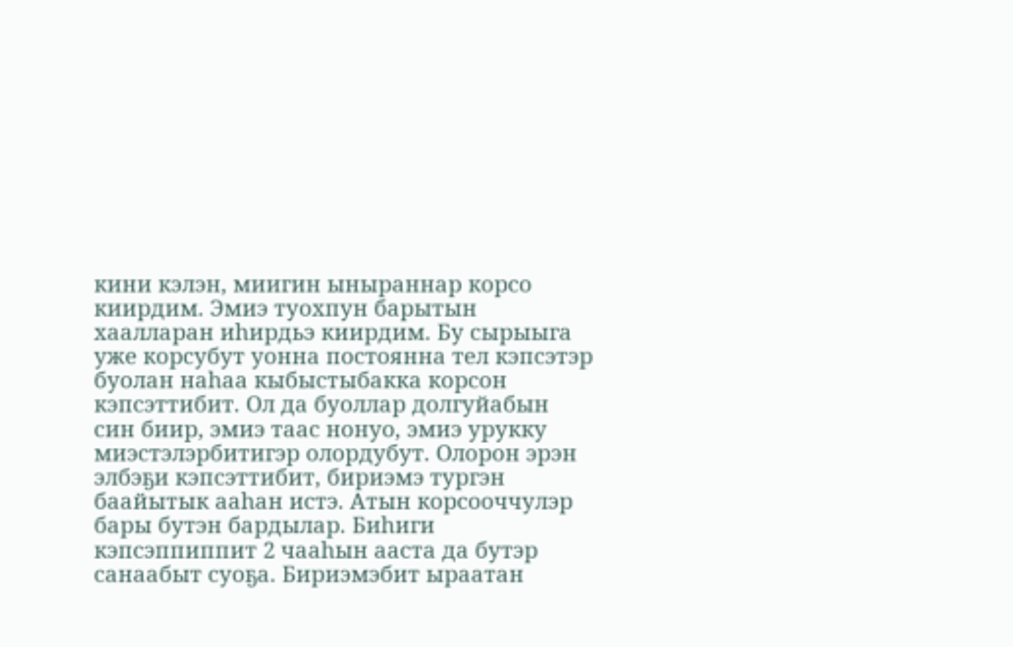кини кэлэн, миигин ыныраннар корсо киирдим. Эмиэ туохпун барытын хаалларан иһирдьэ киирдим. Бу сырыыга уже корсубут уонна постоянна тел кэпсэтэр буолан наһаа кыбыстыбакка корсон кэпсэттибит. Ол да буоллар долгуйабын син биир, эмиэ таас нонуо, эмиэ урукку миэстэлэрбитигэр олордубут. Олорон эрэн элбэҕи кэпсэттибит, бириэмэ тургэн баайытык ааһан истэ. Атын корсооччулэр бары бутэн бардылар. Биһиги кэпсэппиппит 2 чааһын ааста да бутэр санаабыт суоҕа. Бириэмэбит ыраатан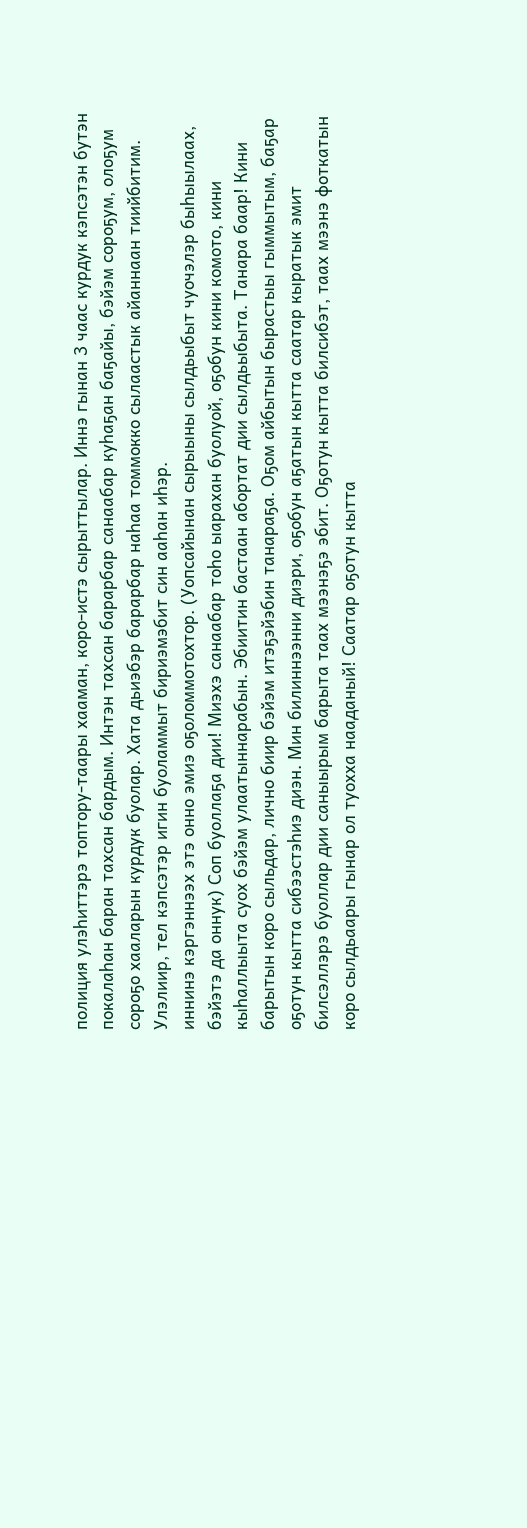полиция улэһиттэрэ топтору-таары хааман, коро-истэ сырыттылар. Иннэ гынан 3 чаас курдук кэпсэтэн бутэн покалаһан баран тахсан бардым. Интэн тахсан барарбар санаабар куһаҕан баҕайы, бэйэм сороҕум, олоҕум сороҕо хааларын курдук буолар. Хата дьиэбэр барарбар наһаа томмокко сылаастык айаннаан тиийбитим.
Улэлиир, тел кэпсэтэр игин буоламмыт бириэмэбит син ааһан иһэр.
иннинэ кэргэннээх этэ онно эмиэ оҕоломмотохтор. (Уопсайынан сырыыны сылдьыбыт чуочэлэр быһыылаах, бэйэтэ да оннук) Соп буоллаҕа дии! Миэхэ санаабар тоһо ыарахан буолуой, оҕобун кини комото, кини кыһаллыыта суох бэйэм улаатыннарабын. Эбиитин бастаан абортат дии сылдьыбыта. Танара баар! Кини барытын коро сыльдар, лично биир бэйэм итэҕэйэбин танараҕа. Оҕом айбытын бырастыы гыммытым, баҕар оҕотун кытта сибээстэһиэ диэн. Мин билиннээнни диэри, оҕобун аҕатын кытта саатар кыратык эмит билсэллэрэ буоллар дии саныырым барыта таах мээнэҕэ эбит. Оҕотун кытта билсибэт, таах мээнэ фоткатын коро сылдьаары гынар ол туохха нааданый! Саатар оҕотун кытта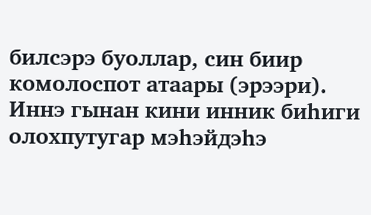билсэрэ буоллар, син биир комолоспот атаары (эрээри). Иннэ гынан кини инник биһиги олохпутугар мэһэйдэһэ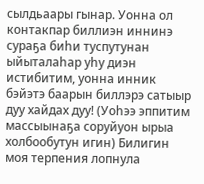сылдьаары гынар. Уонна ол контакпар биллиэн иннинэ сураҕа биһи туспутунан ыйыталаһар уһу диэн истибитим, уонна инник бэйэтэ баарын биллэрэ сатыыр дуу хайдах дуу! (Уоһээ эппитим массыынаҕа соруйуон ырыа холбообутун игин) Билигин моя терпения лопнула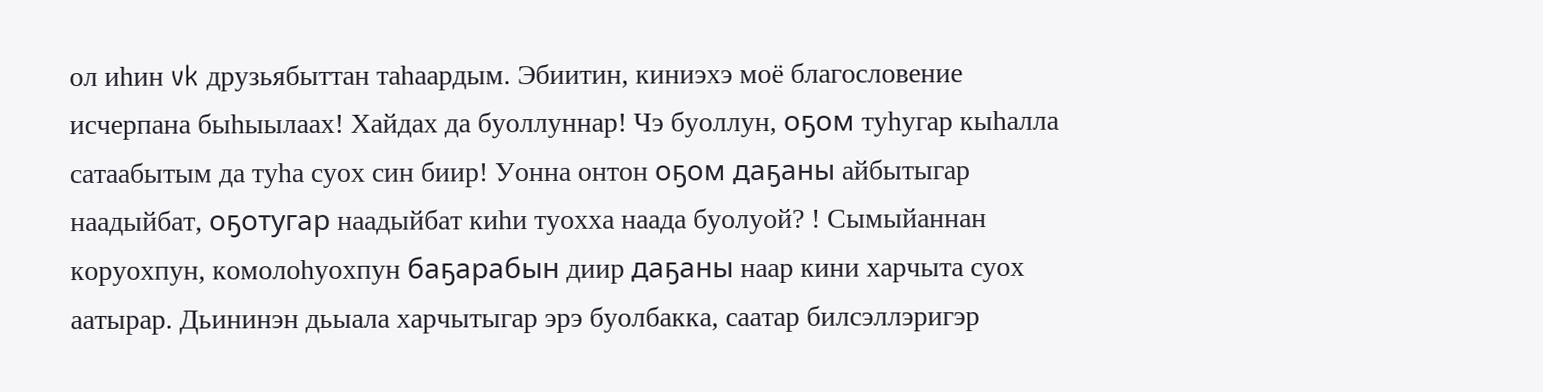ол иһин vk друзьябыттан таһаардым. Эбиитин, киниэхэ моё благословение исчерпана быһыылаах! Хайдах да буоллуннар! Чэ буоллун, оҕом туһугар кыһалла сатаабытым да туһа суох син биир! Уонна онтон оҕом даҕаны айбытыгар наадыйбат, оҕотугар наадыйбат киһи туохха наада буолуой? ! Сымыйаннан коруохпун, комолоһуохпун баҕарабын диир даҕаны наар кини харчыта суох аатырар. Дьининэн дьыала харчытыгар эрэ буолбакка, саатар билсэллэригэр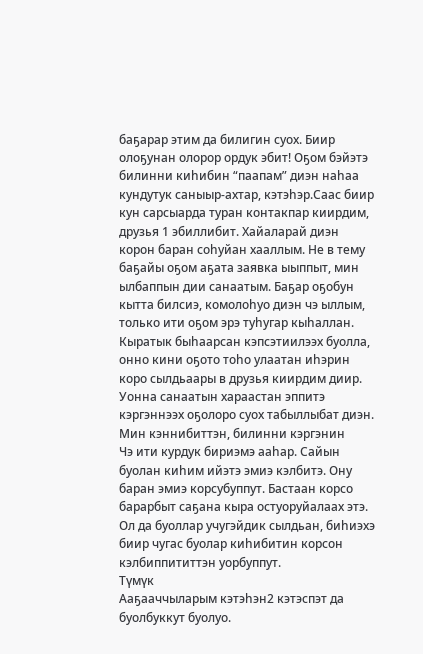баҕарар этим да билигин суох. Биир олоҕунан олорор ордук эбит! Оҕом бэйэтэ билинни киһибин “паапам” диэн наһаа кундутук саныыр-ахтар, кэтэһэр.Саас биир кун сарсыарда туран контакпар киирдим, друзья 1 эбиллибит. Хайаларай диэн корон баран соһуйан хааллым. Не в тему баҕайы оҕом аҕата заявка ыыппыт, мин ылбаппын дии санаатым. Баҕар оҕобун кытта билсиэ, комолоһуо диэн чэ ыллым, только ити оҕом эрэ туһугар кыһаллан. Кыратык быһаарсан кэпсэтиилээх буолла, онно кини оҕото тоһо улаатан иһэрин коро сылдьаары в друзья киирдим диир. Уонна санаатын хараастан эппитэ кэргэннээх оҕолоро суох табыллыбат диэн. Мин кэннибиттэн, билинни кэргэнин
Чэ ити курдук бириэмэ ааһар. Сайын буолан киһим ийэтэ эмиэ кэлбитэ. Ону баран эмиэ корсубуппут. Бастаан корсо барарбыт саҕана кыра остуоруйалаах этэ. Ол да буоллар учугэйдик сылдьан, биһиэхэ биир чугас буолар киһибитин корсон кэлбиппититтэн уорбуппут.
Түмүк
Ааҕааччыларым кэтэһэн2 кэтэспэт да буолбуккут буолуо.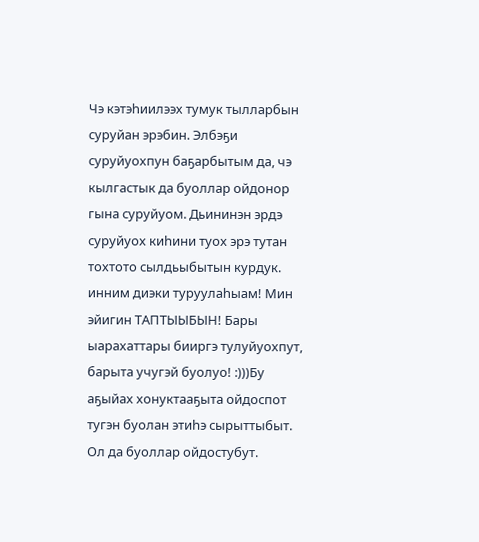Чэ кэтэһиилээх тумук тылларбын суруйан эрэбин. Элбэҕи суруйуохпун баҕарбытым да, чэ кылгастык да буоллар ойдонор гына суруйуом. Дьининэн эрдэ суруйуох киһини туох эрэ тутан тохтото сылдьыбытын курдук.
инним диэки туруулаһыам! Мин эйигин ТАПТЫЫБЫН! Бары ыарахаттары бииргэ тулуйуохпут, барыта учугэй буолуо! :)))Бу аҕыйах хонуктааҕыта ойдоспот тугэн буолан этиһэ сырыттыбыт. Ол да буоллар ойдостубут.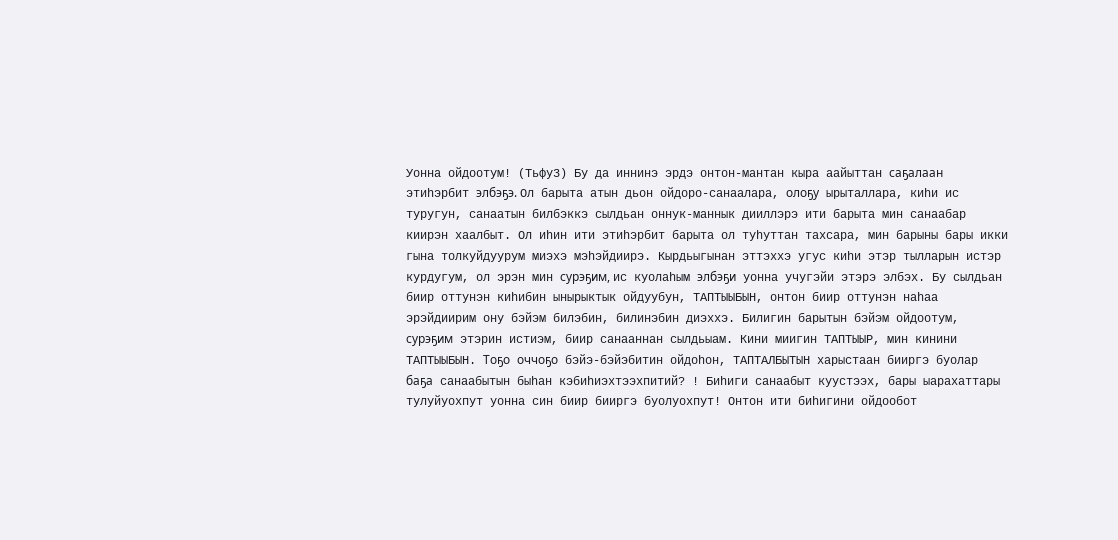Уонна ойдоотум! (Тьфу3) Бу да иннинэ эрдэ онтон-мантан кыра аайыттан саҕалаан этиһэрбит элбэҕэ. Ол барыта атын дьон ойдоро-санаалара, олоҕу ырыталлара, киһи ис туругун, санаатын билбэккэ сылдьан оннук-маннык дииллэрэ ити барыта мин санаабар киирэн хаалбыт. Ол иһин ити этиһэрбит барыта ол туһуттан тахсара, мин барыны бары икки гына толкуйдуурум миэхэ мэһэйдиирэ. Кырдьыгынан эттэххэ угус киһи этэр тылларын истэр курдугум, ол эрэн мин сурэҕим, ис куолаһым элбэҕи уонна учугэйи этэрэ элбэх. Бу сылдьан биир оттунэн киһибин ынырыктык ойдуубун, ТАПТЫЫБЫН, онтон биир оттунэн наһаа эрэйдиирим ону бэйэм билэбин, билинэбин диэххэ. Билигин барытын бэйэм ойдоотум, сурэҕим этэрин истиэм, биир санааннан сылдьыам. Кини миигин ТАПТЫЫР, мин кинини ТАПТЫЫБЫН. Тоҕо оччоҕо бэйэ-бэйэбитин ойдоһон, ТАПТАЛБЫТЫН харыстаан бииргэ буолар баҕа санаабытын быһан кэбиһиэхтээхпитий? ! Биһиги санаабыт куустээх, бары ыарахаттары тулуйуохпут уонна син биир бииргэ буолуохпут! Онтон ити биһигини ойдообот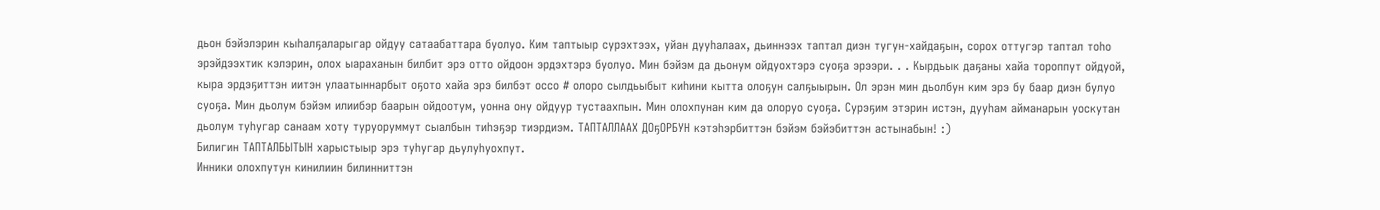дьон бэйэлэрин кыһалҕаларыгар ойдуу сатаабаттара буолуо. Ким таптыыр сурэхтээх, уйан дууһалаах, дьиннээх таптал диэн тугун-хайдаҕын, сорох оттугэр таптал тоһо эрэйдээхтик кэлэрин, олох ыараханын билбит эрэ отто ойдоон эрдэхтэрэ буолуо. Мин бэйэм да дьонум ойдуохтэрэ суоҕа эрээри. . . Кырдьык даҕаны хайа тороппут ойдуой, кыра эрдэҕиттэн иитэн улаатыннарбыт оҕото хайа эрэ билбэт оссо # олоро сылдьыбыт киһини кытта олоҕун салҕыырын. Ол эрэн мин дьолбун ким эрэ бу баар диэн булуо суоҕа. Мин дьолум бэйэм илиибэр баарын ойдоотум, уонна ону ойдуур тустаахпын. Мин олохпунан ким да олоруо суоҕа. Сурэҕим этэрин истэн, дууһам айманарын уоскутан дьолум туһугар санаам хоту туруоруммут сыалбын тиһэҕэр тиэрдиэм. ТАПТАЛЛААХ ДОҕОРБУН кэтэһэрбиттэн бэйэм бэйэбиттэн астынабын! :)
Билигин ТАПТАЛБЫТЫН харыстыыр эрэ туһугар дьулуһуохпут.
Инники олохпутун кинилиин билинниттэн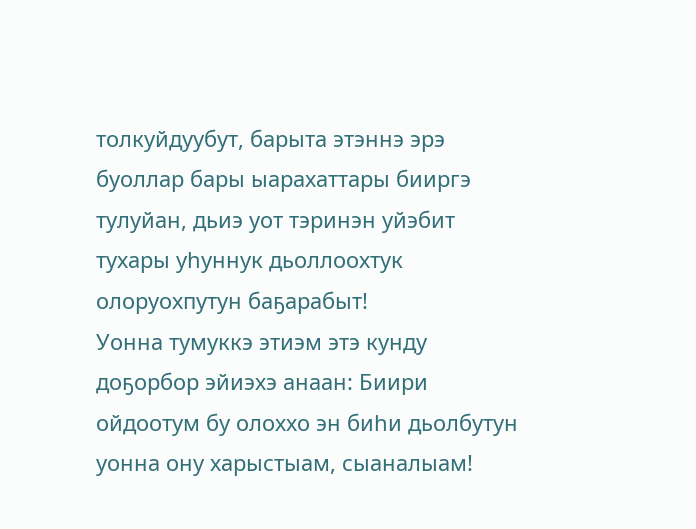толкуйдуубут, барыта этэннэ эрэ буоллар бары ыарахаттары бииргэ тулуйан, дьиэ уот тэринэн уйэбит тухары уһуннук дьоллоохтук олоруохпутун баҕарабыт!
Уонна тумуккэ этиэм этэ кунду доҕорбор эйиэхэ анаан: Биири ойдоотум бу олоххо эн биһи дьолбутун уонна ону харыстыам, сыаналыам!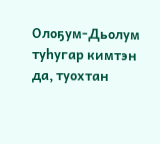Олоҕум-Дьолум туһугар кимтэн да, туохтан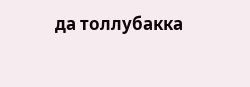да толлубакка